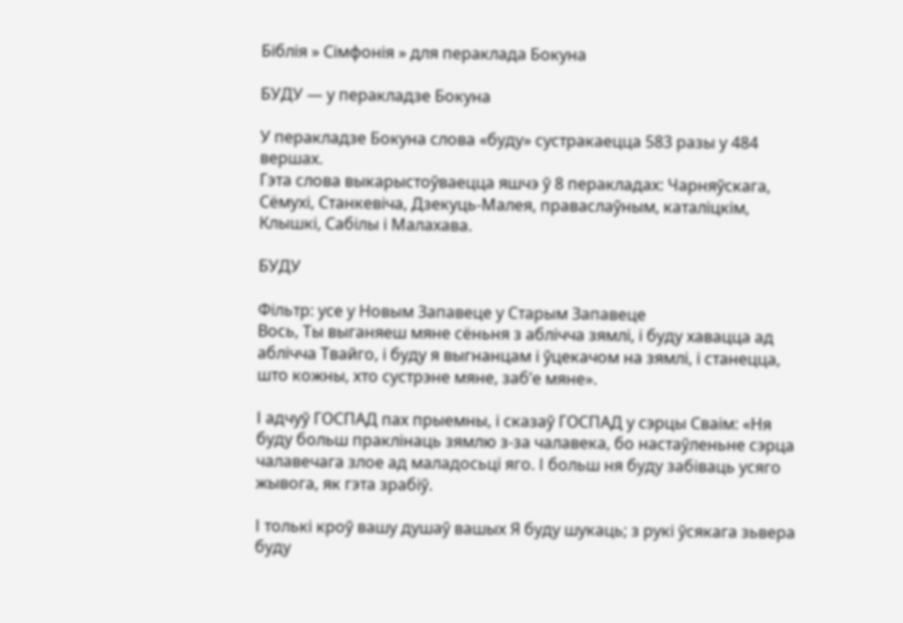Біблія » Сімфонія » для пераклада Бокуна

БУДУ — у перакладзе Бокуна

У перакладзе Бокуна слова «буду» сустракаецца 583 разы у 484 вершах.
Гэта слова выкарыстоўваецца яшчэ ў 8 перакладах: Чарняўскага, Сёмухі, Станкевіча, Дзекуць-Малея, праваслаўным, каталіцкім, Клышкi, Сабілы і Малахава.

БУДУ

Фільтр: усе у Новым Запавеце у Старым Запавеце
Вось, Ты выганяеш мяне сёньня з аблічча зямлі, і буду хавацца ад аблічча Твайго, і буду я выгнанцам і ўцекачом на зямлі, і станецца, што кожны, хто сустрэне мяне, заб’е мяне».

І адчуў ГОСПАД пах прыемны, і сказаў ГОСПАД у сэрцы Сваім: «Ня буду больш праклінаць зямлю з-за чалавека, бо настаўленьне сэрца чалавечага злое ад маладосьці яго. І больш ня буду забіваць усяго жывога, як гэта зрабіў.

І толькі кроў вашу душаў вашых Я буду шукаць; з рукі ўсякага зьвера буду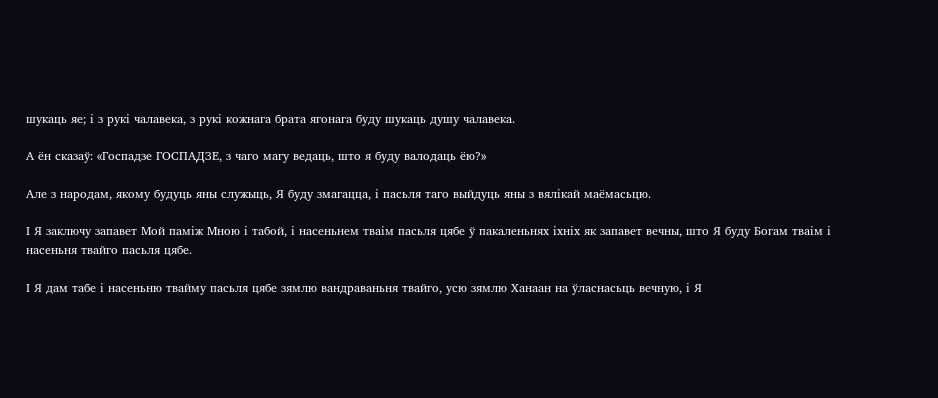шукаць яе; і з рукі чалавека, з рукі кожнага брата ягонага буду шукаць душу чалавека.

А ён сказаў: «Госпадзе ГОСПАДЗЕ, з чаго магу ведаць, што я буду валодаць ёю?»

Але з народам, якому будуць яны служыць, Я буду змагацца, і пасьля таго выйдуць яны з вялікай маёмасьцю.

І Я заключу запавет Мой паміж Мною і табой, і насеньнем тваім пасьля цябе ў пакаленьнях іхніх як запавет вечны, што Я буду Богам тваім і насеньня твайго пасьля цябе.

І Я дам табе і насеньню твайму пасьля цябе зямлю вандраваньня твайго, усю зямлю Ханаан на ўласнасьць вечную, і Я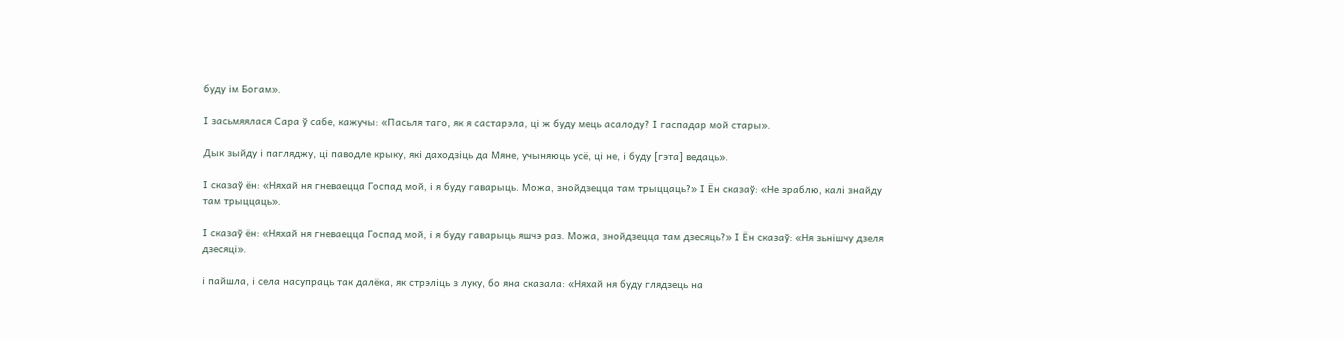буду ім Богам».

І засьмяялася Сара ў сабе, кажучы: «Пасьля таго, як я састарэла, ці ж буду мець асалоду? І гаспадар мой стары».

Дык зыйду і пагляджу, ці паводле крыку, які даходзіць да Мяне, учыняюць усё, ці не, і буду [гэта] ведаць».

І сказаў ён: «Няхай ня гневаецца Госпад мой, і я буду гаварыць. Можа, знойдзецца там трыццаць?» І Ён сказаў: «Не зраблю, калі знайду там трыццаць».

І сказаў ён: «Няхай ня гневаецца Госпад мой, і я буду гаварыць яшчэ раз. Можа, знойдзецца там дзесяць?» І Ён сказаў: «Ня зьнішчу дзеля дзесяці».

і пайшла, і села насупраць так далёка, як стрэліць з луку, бо яна сказала: «Няхай ня буду глядзець на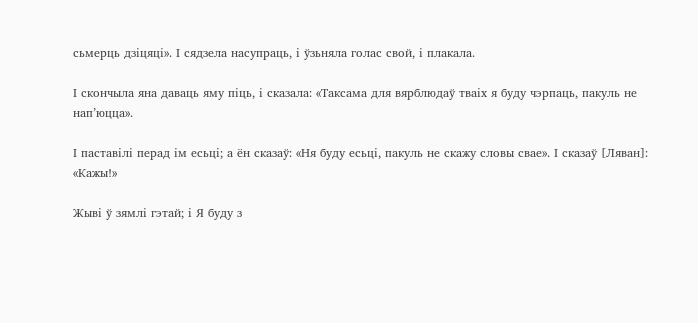сьмерць дзіцяці». І сядзела насупраць, і ўзьняла голас свой, і плакала.

І скончыла яна даваць яму піць, і сказала: «Таксама для вярблюдаў тваіх я буду чэрпаць, пакуль не нап’юцца».

І паставілі перад ім есьці; а ён сказаў: «Ня буду есьці, пакуль не скажу словы свае». І сказаў [Ляван]: «Кажы!»

Жыві ў зямлі гэтай; і Я буду з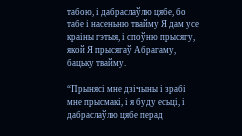табою, і дабраслаўлю цябе, бо табе і насеньню твайму Я дам усе краіны гэтыя, і споўню прысягу, якой Я прысягаў Абрагаму, бацьку твайму.

“Прынясі мне дзічыны і зрабі мне прысмакі, і я буду есьці, і дабраслаўлю цябе перад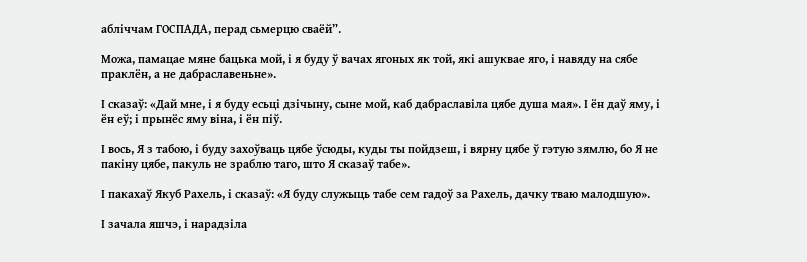абліччам ГОСПАДА, перад сьмерцю сваёй”.

Можа, памацае мяне бацька мой, і я буду ў вачах ягоных як той, які ашуквае яго, і навяду на сябе праклён, а не дабраславеньне».

І сказаў: «Дай мне, і я буду есьці дзічыну, сыне мой, каб дабраславіла цябе душа мая». І ён даў яму, і ён еў; і прынёс яму віна, і ён піў.

І вось, Я з табою, і буду захоўваць цябе ўсюды, куды ты пойдзеш, і вярну цябе ў гэтую зямлю, бо Я не пакіну цябе, пакуль не зраблю таго, што Я сказаў табе».

І пакахаў Якуб Рахель, і сказаў: «Я буду служыць табе сем гадоў за Рахель, дачку тваю малодшую».

І зачала яшчэ, і нарадзіла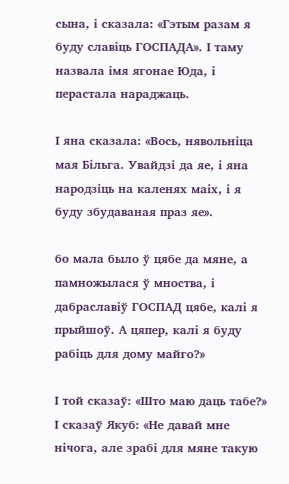сына, і сказала: «Гэтым разам я буду славіць ГОСПАДА». І таму назвала імя ягонае Юда, і перастала нараджаць.

І яна сказала: «Вось, нявольніца мая Більга. Увайдзі да яе, і яна народзіць на каленях маіх, і я буду збудаваная праз яе».

бо мала было ў цябе да мяне, а памножылася ў мноства, і дабраславіў ГОСПАД цябе, калі я прыйшоў. А цяпер, калі я буду рабіць для дому майго?»

І той сказаў: «Што маю даць табе?» І сказаў Якуб: «Не давай мне нічога, але зрабі для мяне такую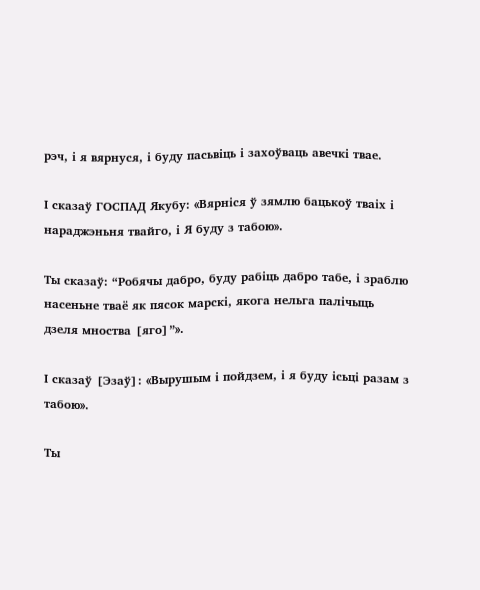рэч, і я вярнуся, і буду пасьвіць і захоўваць авечкі твае.

І сказаў ГОСПАД Якубу: «Вярніся ў зямлю бацькоў тваіх і нараджэньня твайго, і Я буду з табою».

Ты сказаў: “Робячы дабро, буду рабіць дабро табе, і зраблю насеньне тваё як пясок марскі, якога нельга палічыць дзеля мноства [яго]”».

І сказаў [Эзаў]: «Вырушым і пойдзем, і я буду ісьці разам з табою».

Ты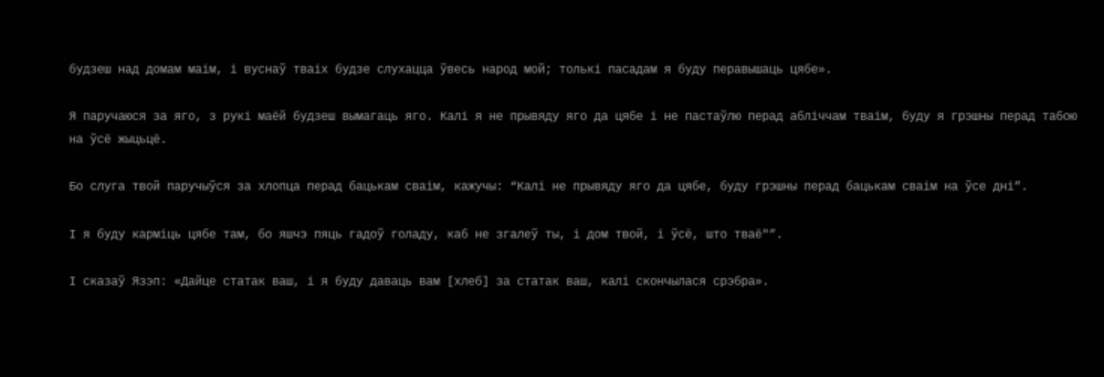будзеш над домам маім, і вуснаў тваіх будзе слухацца ўвесь народ мой; толькі пасадам я буду перавышаць цябе».

Я паручаюся за яго, з рукі маёй будзеш вымагаць яго. Калі я не прывяду яго да цябе і не пастаўлю перад абліччам тваім, буду я грэшны перад табою на ўсё жыцьцё.

Бо слуга твой паручыўся за хлопца перад бацькам сваім, кажучы: “Калі не прывяду яго да цябе, буду грэшны перад бацькам сваім на ўсе дні”.

І я буду карміць цябе там, бо яшчэ пяць гадоў голаду, каб не згалеў ты, і дом твой, і ўсё, што тваё"”.

І сказаў Язэп: «Дайце статак ваш, і я буду даваць вам [хлеб] за статак ваш, калі скончылася срэбра».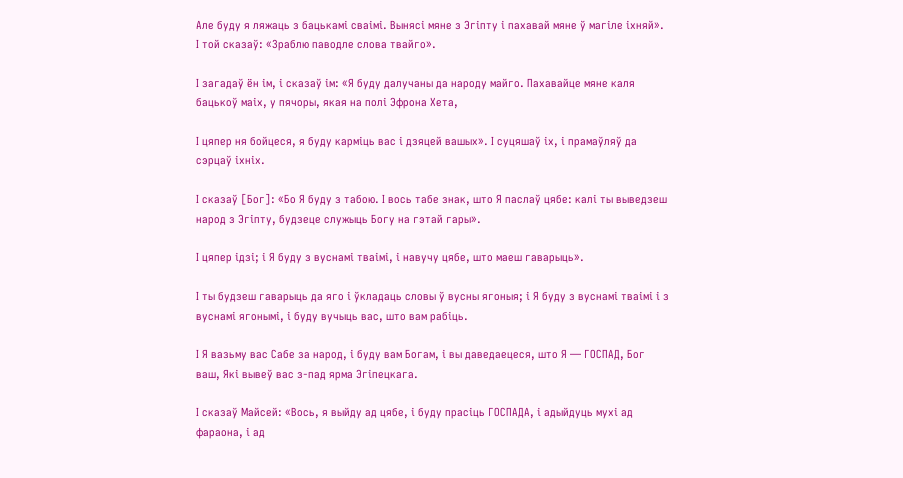Але буду я ляжаць з бацькамі сваімі. Вынясі мяне з Эгіпту і пахавай мяне ў магіле іхняй». І той сказаў: «Зраблю паводле слова твайго».

І загадаў ён ім, і сказаў ім: «Я буду далучаны да народу майго. Пахавайце мяне каля бацькоў маіх, у пячоры, якая на полі Эфрона Хета,

І цяпер ня бойцеся, я буду карміць вас і дзяцей вашых». І суцяшаў іх, і прамаўляў да сэрцаў іхніх.

І сказаў [Бог]: «Бо Я буду з табою. І вось табе знак, што Я паслаў цябе: калі ты выведзеш народ з Эгіпту, будзеце служыць Богу на гэтай гары».

І цяпер ідзі; і Я буду з вуснамі тваімі, і навучу цябе, што маеш гаварыць».

І ты будзеш гаварыць да яго і ўкладаць словы ў вусны ягоныя; і Я буду з вуснамі тваімі і з вуснамі ягонымі, і буду вучыць вас, што вам рабіць.

І Я вазьму вас Сабе за народ, і буду вам Богам, і вы даведаецеся, што Я — ГОСПАД, Бог ваш, Які вывеў вас з-пад ярма Эгіпецкага.

І сказаў Майсей: «Вось, я выйду ад цябе, і буду прасіць ГОСПАДА, і адыйдуць мухі ад фараона, і ад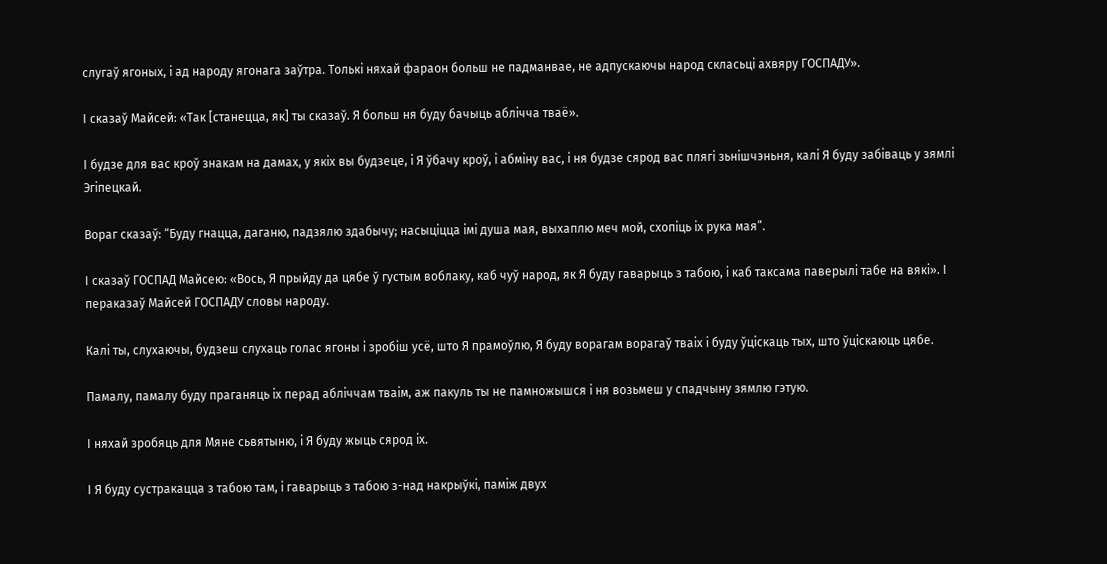слугаў ягоных, і ад народу ягонага заўтра. Толькі няхай фараон больш не падманвае, не адпускаючы народ скласьці ахвяру ГОСПАДУ».

І сказаў Майсей: «Так [станецца, як] ты сказаў. Я больш ня буду бачыць аблічча тваё».

І будзе для вас кроў знакам на дамах, у якіх вы будзеце, і Я ўбачу кроў, і абміну вас, і ня будзе сярод вас плягі зьнішчэньня, калі Я буду забіваць у зямлі Эгіпецкай.

Вораг сказаў: “Буду гнацца, даганю, падзялю здабычу; насыціцца імі душа мая, выхаплю меч мой, схопіць іх рука мая”.

І сказаў ГОСПАД Майсею: «Вось, Я прыйду да цябе ў густым воблаку, каб чуў народ, як Я буду гаварыць з табою, і каб таксама паверылі табе на вякі». І пераказаў Майсей ГОСПАДУ словы народу.

Калі ты, слухаючы, будзеш слухаць голас ягоны і зробіш усё, што Я прамоўлю, Я буду ворагам ворагаў тваіх і буду ўціскаць тых, што ўціскаюць цябе.

Памалу, памалу буду праганяць іх перад абліччам тваім, аж пакуль ты не памножышся і ня возьмеш у спадчыну зямлю гэтую.

І няхай зробяць для Мяне сьвятыню, і Я буду жыць сярод іх.

І Я буду сустракацца з табою там, і гаварыць з табою з-над накрыўкі, паміж двух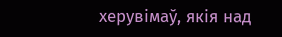херувімаў, якія над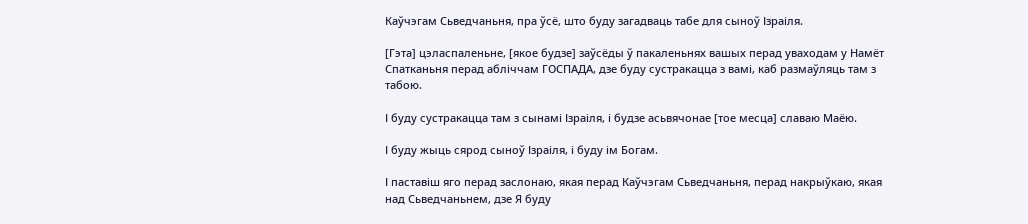Каўчэгам Сьведчаньня, пра ўсё, што буду загадваць табе для сыноў Ізраіля.

[Гэта] цэласпаленьне, [якое будзе] заўсёды ў пакаленьнях вашых перад уваходам у Намёт Спатканьня перад абліччам ГОСПАДА, дзе буду сустракацца з вамі, каб размаўляць там з табою.

І буду сустракацца там з сынамі Ізраіля, і будзе асьвячонае [тое месца] славаю Маёю.

І буду жыць сярод сыноў Ізраіля, і буду ім Богам.

І паставіш яго перад заслонаю, якая перад Каўчэгам Сьведчаньня, перад накрыўкаю, якая над Сьведчаньнем, дзе Я буду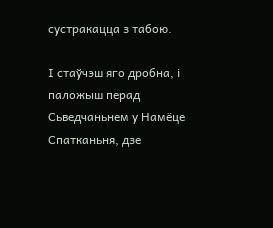сустракацца з табою.

І стаўчэш яго дробна, і паложыш перад Сьведчаньнем у Намёце Спатканьня, дзе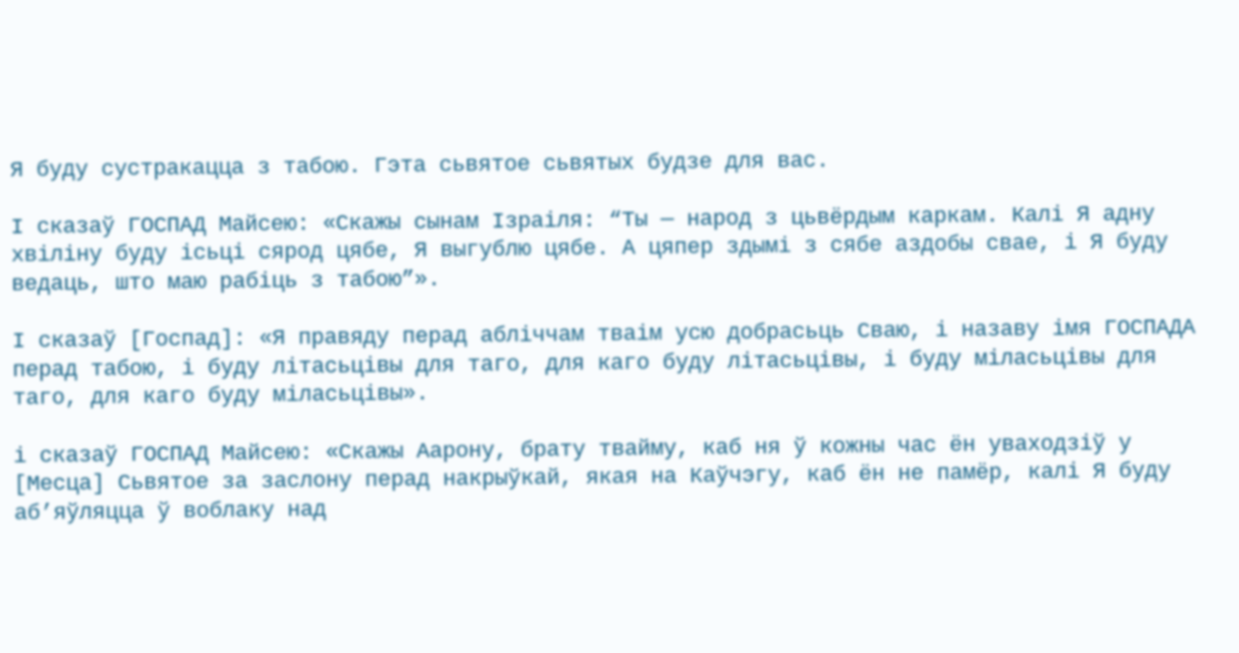Я буду сустракацца з табою. Гэта сьвятое сьвятых будзе для вас.

І сказаў ГОСПАД Майсею: «Скажы сынам Ізраіля: “Ты — народ з цьвёрдым каркам. Калі Я адну хвіліну буду ісьці сярод цябе, Я выгублю цябе. А цяпер здымі з сябе аздобы свае, і Я буду ведаць, што маю рабіць з табою”».

І сказаў [Госпад]: «Я правяду перад абліччам тваім усю добрасьць Сваю, і назаву імя ГОСПАДА перад табою, і буду літасьцівы для таго, для каго буду літасьцівы, і буду міласьцівы для таго, для каго буду міласьцівы».

і сказаў ГОСПАД Майсею: «Скажы Аарону, брату твайму, каб ня ў кожны час ён уваходзіў у [Месца] Сьвятое за заслону перад накрыўкай, якая на Каўчэгу, каб ён не памёр, калі Я буду аб’яўляцца ў воблаку над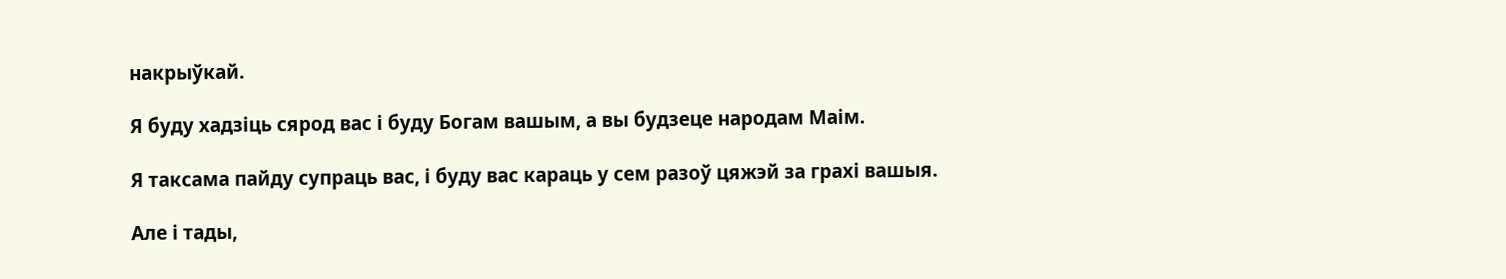накрыўкай.

Я буду хадзіць сярод вас і буду Богам вашым, а вы будзеце народам Маім.

Я таксама пайду супраць вас, і буду вас караць у сем разоў цяжэй за грахі вашыя.

Але і тады,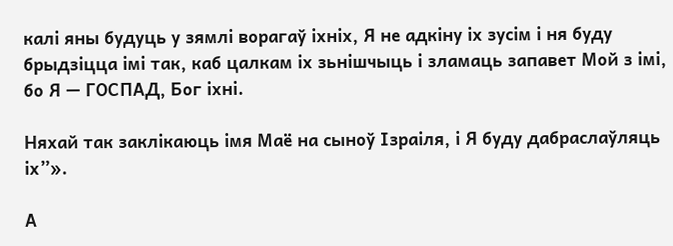калі яны будуць у зямлі ворагаў іхніх, Я не адкіну іх зусім і ня буду брыдзіцца імі так, каб цалкам іх зьнішчыць і зламаць запавет Мой з імі, бо Я — ГОСПАД, Бог іхні.

Няхай так заклікаюць імя Маё на сыноў Ізраіля, і Я буду дабраслаўляць іх”».

А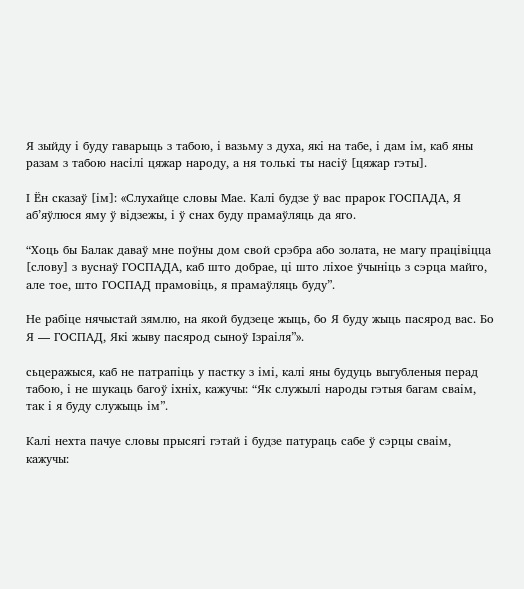Я зыйду і буду гаварыць з табою, і вазьму з духа, які на табе, і дам ім, каб яны разам з табою насілі цяжар народу, а ня толькі ты насіў [цяжар гэты].

І Ён сказаў [ім]: «Слухайце словы Мае. Калі будзе ў вас прарок ГОСПАДА, Я аб’яўлюся яму ў відзежы, і ў снах буду прамаўляць да яго.

“Хоць бы Балак даваў мне поўны дом свой срэбра або золата, не магу працівіцца [слову] з вуснаў ГОСПАДА, каб што добрае, ці што ліхое ўчыніць з сэрца майго, але тое, што ГОСПАД прамовіць, я прамаўляць буду”.

Не рабіце нячыстай зямлю, на якой будзеце жыць, бо Я буду жыць пасярод вас. Бо Я — ГОСПАД, Які жыву пасярод сыноў Ізраіля”».

сьцеражыся, каб не патрапіць у пастку з імі, калі яны будуць выгубленыя перад табою, і не шукаць багоў іхніх, кажучы: “Як служылі народы гэтыя багам сваім, так і я буду служыць ім”.

Калі нехта пачуе словы прысягі гэтай і будзе патураць сабе ў сэрцы сваім, кажучы: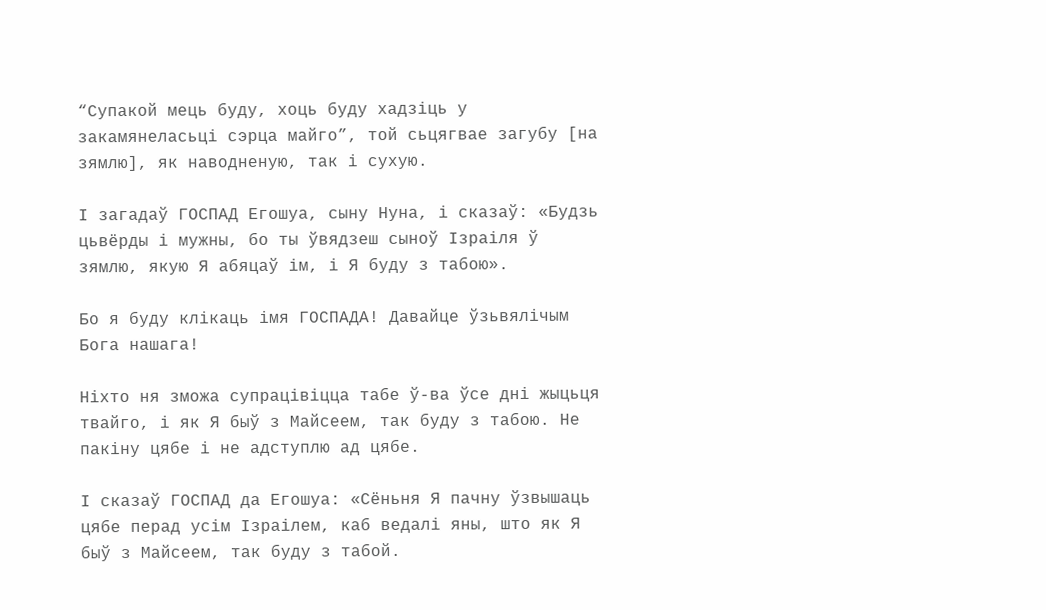“Супакой мець буду, хоць буду хадзіць у закамянеласьці сэрца майго”, той сьцягвае загубу [на зямлю], як наводненую, так і сухую.

І загадаў ГОСПАД Егошуа, сыну Нуна, і сказаў: «Будзь цьвёрды і мужны, бо ты ўвядзеш сыноў Ізраіля ў зямлю, якую Я абяцаў ім, і Я буду з табою».

Бо я буду клікаць імя ГОСПАДА! Давайце ўзьвялічым Бога нашага!

Ніхто ня зможа супрацівіцца табе ў-ва ўсе дні жыцьця твайго, і як Я быў з Майсеем, так буду з табою. Не пакіну цябе і не адступлю ад цябе.

І сказаў ГОСПАД да Егошуа: «Сёньня Я пачну ўзвышаць цябе перад усім Ізраілем, каб ведалі яны, што як Я быў з Майсеем, так буду з табой.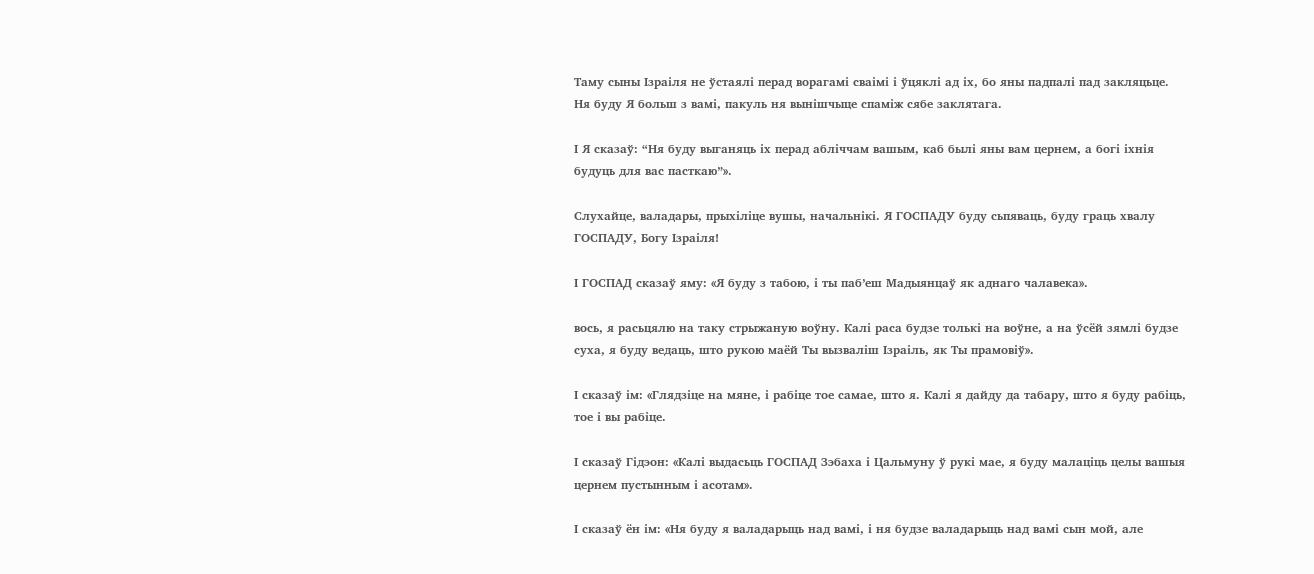Таму сыны Ізраіля не ўстаялі перад ворагамі сваімі і ўцяклі ад іх, бо яны падпалі пад закляцьце. Ня буду Я больш з вамі, пакуль ня вынішчыце спаміж сябе заклятага.

І Я сказаў: “Ня буду выганяць іх перад абліччам вашым, каб былі яны вам цернем, а богі іхнія будуць для вас пасткаю”».

Слухайце, валадары, прыхіліце вушы, начальнікі. Я ГОСПАДУ буду сьпяваць, буду граць хвалу ГОСПАДУ, Богу Ізраіля!

І ГОСПАД сказаў яму: «Я буду з табою, і ты паб’еш Мадыянцаў як аднаго чалавека».

вось, я расьцялю на таку стрыжаную воўну. Калі раса будзе толькі на воўне, а на ўсёй зямлі будзе суха, я буду ведаць, што рукою маёй Ты вызваліш Ізраіль, як Ты прамовіў».

І сказаў ім: «Глядзіце на мяне, і рабіце тое самае, што я. Калі я дайду да табару, што я буду рабіць, тое і вы рабіце.

І сказаў Гідэон: «Калі выдасьць ГОСПАД Зэбаха і Цальмуну ў рукі мае, я буду малаціць целы вашыя цернем пустынным і асотам».

І сказаў ён ім: «Ня буду я валадарыць над вамі, і ня будзе валадарыць над вамі сын мой, але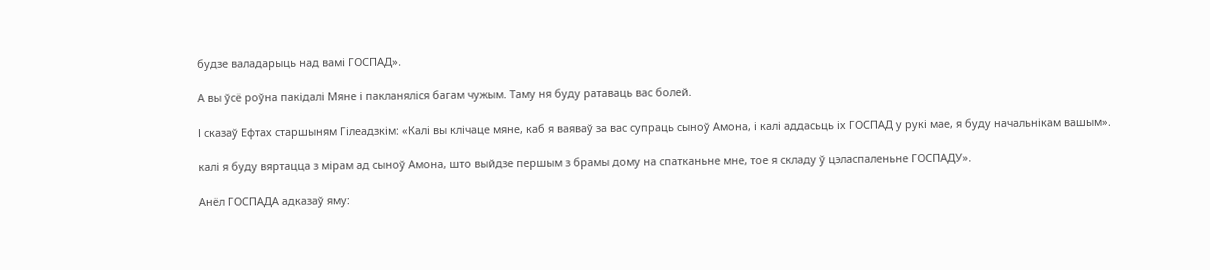будзе валадарыць над вамі ГОСПАД».

А вы ўсё роўна пакідалі Мяне і пакланяліся багам чужым. Таму ня буду ратаваць вас болей.

І сказаў Ефтах старшыням Гілеадзкім: «Калі вы клічаце мяне, каб я ваяваў за вас супраць сыноў Амона, і калі аддасьць іх ГОСПАД у рукі мае, я буду начальнікам вашым».

калі я буду вяртацца з мірам ад сыноў Амона, што выйдзе першым з брамы дому на спатканьне мне, тое я складу ў цэласпаленьне ГОСПАДУ».

Анёл ГОСПАДА адказаў яму: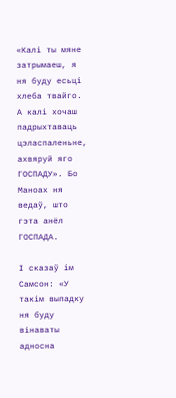«Калі ты мяне затрымаеш, я ня буду есьці хлеба твайго. А калі хочаш падрыхтаваць цэласпаленьне, ахвяруй яго ГОСПАДУ». Бо Маноах ня ведаў, што гэта анёл ГОСПАДА.

І сказаў ім Самсон: «У такім выпадку ня буду вінаваты адносна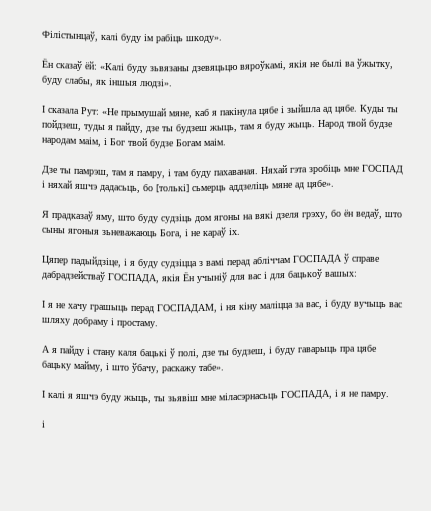Філістынцаў, калі буду ім рабіць шкоду».

Ён сказаў ёй: «Калі буду зьвязаны дзевяцьцю вяроўкамі, якія не былі ва ўжытку, буду слабы, як іншыя людзі».

І сказала Рут: «Не прымушай мяне, каб я пакінула цябе і зыйшла ад цябе. Куды ты пойдзеш, туды я пайду, дзе ты будзеш жыць, там я буду жыць. Народ твой будзе народам маім, і Бог твой будзе Богам маім.

Дзе ты памрэш, там я памру, і там буду пахаваная. Няхай гэта зробіць мне ГОСПАД і няхай яшчэ дадасьць, бо [толькі] сьмерць аддзеліць мяне ад цябе».

Я прадказаў яму, што буду судзіць дом ягоны на вякі дзеля грэху, бо ён ведаў, што сыны ягоныя зьневажаюць Бога, і не караў іх.

Цяпер падыйдзіце, і я буду судзіцца з вамі перад абліччам ГОСПАДА ў справе дабрадзействаў ГОСПАДА, якія Ён учыніў для вас і для бацькоў вашых:

І я не хачу грашыць перад ГОСПАДАМ, і ня кіну маліцца за вас, і буду вучыць вас шляху добраму і простаму.

А я пайду і стану каля бацькі ў полі, дзе ты будзеш, і буду гаварыць пра цябе бацьку майму, і што ўбачу, раскажу табе».

І калі я яшчэ буду жыць, ты зьявіш мне міласэрнасьць ГОСПАДА, і я не памру.

і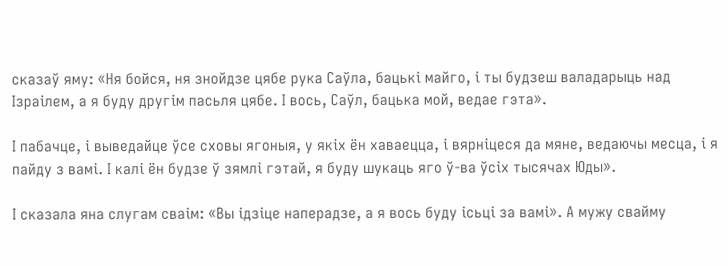сказаў яму: «Ня бойся, ня знойдзе цябе рука Саўла, бацькі майго, і ты будзеш валадарыць над Ізраілем, а я буду другім пасьля цябе. І вось, Саўл, бацька мой, ведае гэта».

І пабачце, і выведайце ўсе сховы ягоныя, у якіх ён хаваецца, і вярніцеся да мяне, ведаючы месца, і я пайду з вамі. І калі ён будзе ў зямлі гэтай, я буду шукаць яго ў-ва ўсіх тысячах Юды».

І сказала яна слугам сваім: «Вы ідзіце наперадзе, а я вось буду ісьці за вамі». А мужу свайму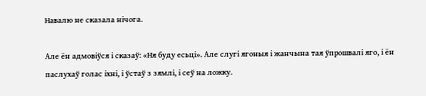Навалю не сказала нічога.

Але ён адмовіўся і сказаў: «Ня буду есьці». Але слугі ягоныя і жанчына тая ўпрошвалі яго, і ён паслухаў голас іхні, і ўстаў з зямлі, і сеў на ложку.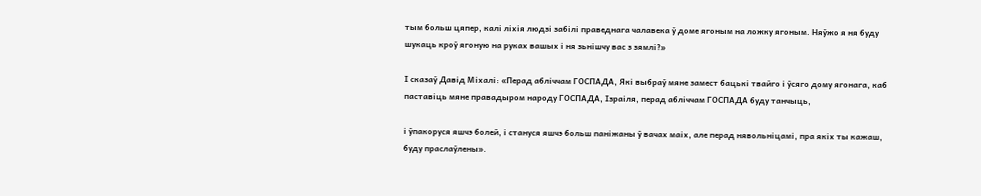тым больш цяпер, калі ліхія людзі забілі праведнага чалавека ў доме ягоным на ложку ягоным. Няўжо я ня буду шукаць кроў ягоную на руках вашых і ня зьнішчу вас з зямлі?»

І сказаў Давід Міхалі: «Перад абліччам ГОСПАДА, Які выбраў мяне замест бацькі твайго і ўсяго дому ягонага, каб паставіць мяне правадыром народу ГОСПАДА, Ізраіля, перад абліччам ГОСПАДА буду танчыць,

і ўпакоруся яшчэ болей, і стануся яшчэ больш паніжаны ў вачах маіх, але перад нявольніцамі, пра якіх ты кажаш, буду праслаўлены».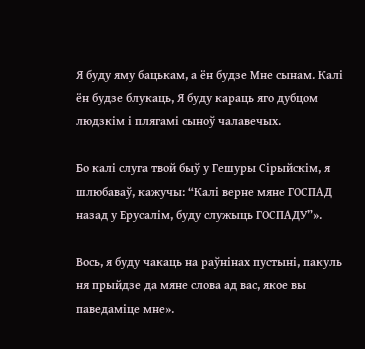Я буду яму бацькам, а ён будзе Мне сынам. Калі ён будзе блукаць, Я буду караць яго дубцом людзкім і плягамі сыноў чалавечых.

Бо калі слуга твой быў у Гешуры Сірыйскім, я шлюбаваў, кажучы: “Калі верне мяне ГОСПАД назад у Ерусалім, буду служыць ГОСПАДУ”».

Вось, я буду чакаць на раўнінах пустыні, пакуль ня прыйдзе да мяне слова ад вас, якое вы паведаміце мне».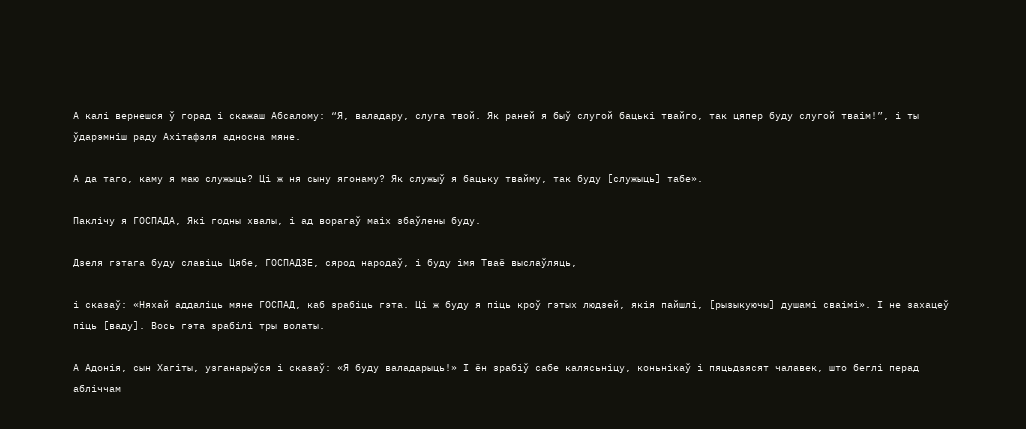А калі вернешся ў горад і скажаш Абсалому: “Я, валадару, слуга твой. Як раней я быў слугой бацькі твайго, так цяпер буду слугой тваім!”, і ты ўдарэмніш раду Ахітафэля адносна мяне.

А да таго, каму я маю служыць? Ці ж ня сыну ягонаму? Як служыў я бацьку твайму, так буду [служыць] табе».

Паклічу я ГОСПАДА, Які годны хвалы, і ад ворагаў маіх збаўлены буду.

Дзеля гэтага буду славіць Цябе, ГОСПАДЗЕ, сярод народаў, і буду імя Тваё выслаўляць,

і сказаў: «Няхай аддаліць мяне ГОСПАД, каб зрабіць гэта. Ці ж буду я піць кроў гэтых людзей, якія пайшлі, [рызыкуючы] душамі сваімі». І не захацеў піць [ваду]. Вось гэта зрабілі тры волаты.

А Адонія, сын Хагіты, узганарыўся і сказаў: «Я буду валадарыць!» І ён зрабіў сабе калясьніцу, коньнікаў і пяцьдзясят чалавек, што беглі перад абліччам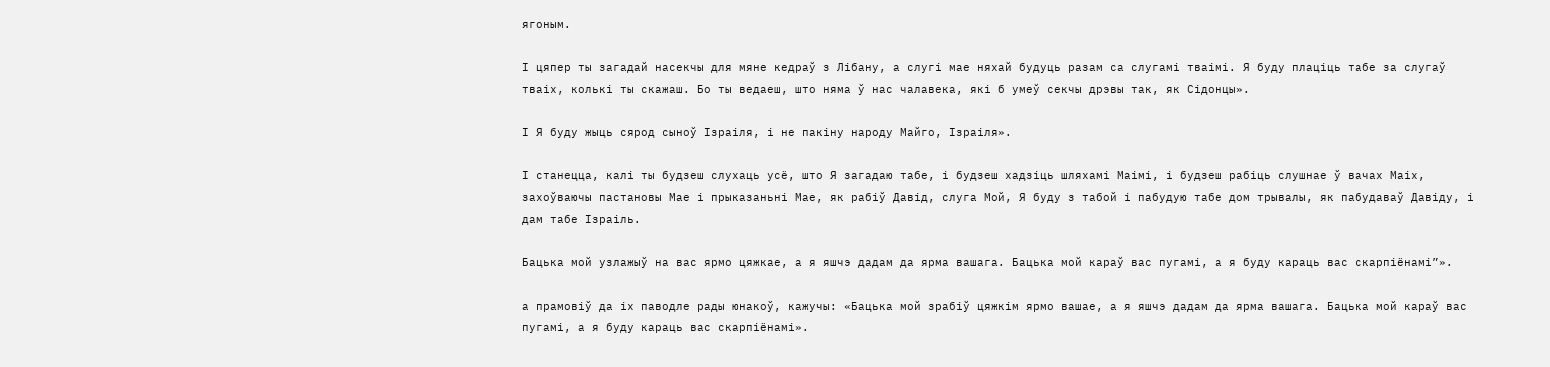ягоным.

І цяпер ты загадай насекчы для мяне кедраў з Лібану, а слугі мае няхай будуць разам са слугамі тваімі. Я буду плаціць табе за слугаў тваіх, колькі ты скажаш. Бо ты ведаеш, што няма ў нас чалавека, які б умеў секчы дрэвы так, як Сідонцы».

І Я буду жыць сярод сыноў Ізраіля, і не пакіну народу Майго, Ізраіля».

І станецца, калі ты будзеш слухаць усё, што Я загадаю табе, і будзеш хадзіць шляхамі Маімі, і будзеш рабіць слушнае ў вачах Маіх, захоўваючы пастановы Мае і прыказаньні Мае, як рабіў Давід, слуга Мой, Я буду з табой і пабудую табе дом трывалы, як пабудаваў Давіду, і дам табе Ізраіль.

Бацька мой узлажыў на вас ярмо цяжкае, а я яшчэ дадам да ярма вашага. Бацька мой караў вас пугамі, а я буду караць вас скарпіёнамі”».

а прамовіў да іх паводле рады юнакоў, кажучы: «Бацька мой зрабіў цяжкім ярмо вашае, а я яшчэ дадам да ярма вашага. Бацька мой караў вас пугамі, а я буду караць вас скарпіёнамі».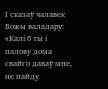І сказаў чалавек Божы валадару: «Калі б ты і палову дома свайго даваў мне, не пайду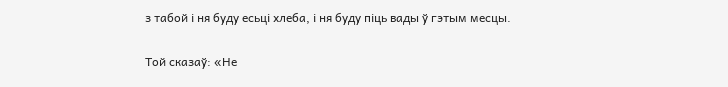з табой і ня буду есьці хлеба, і ня буду піць вады ў гэтым месцы.

Той сказаў: «Не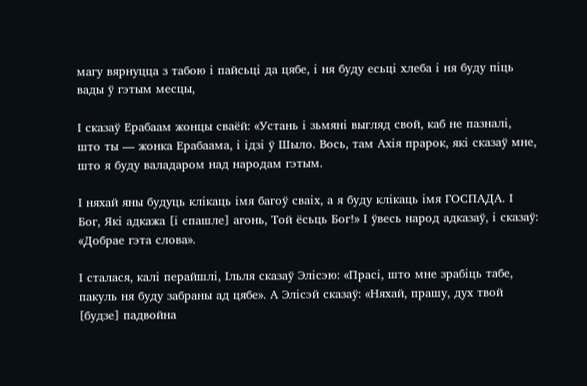магу вярнуцца з табою і пайсьці да цябе, і ня буду есьці хлеба і ня буду піць вады ў гэтым месцы,

І сказаў Ерабаам жонцы сваёй: «Устань і зьмяні выгляд свой, каб не пазналі, што ты — жонка Ерабаама, і ідзі ў Шыло. Вось, там Ахія прарок, які сказаў мне, што я буду валадаром над народам гэтым.

І няхай яны будуць клікаць імя багоў сваіх, а я буду клікаць імя ГОСПАДА. І Бог, Які адкажа [і спашле] агонь, Той ёсьць Бог!» І ўвесь народ адказаў, і сказаў: «Добрае гэта слова».

І сталася, калі перайшлі, Ільля сказаў Элісэю: «Прасі, што мне зрабіць табе, пакуль ня буду забраны ад цябе». А Элісэй сказаў: «Няхай, прашу, дух твой [будзе] падвойна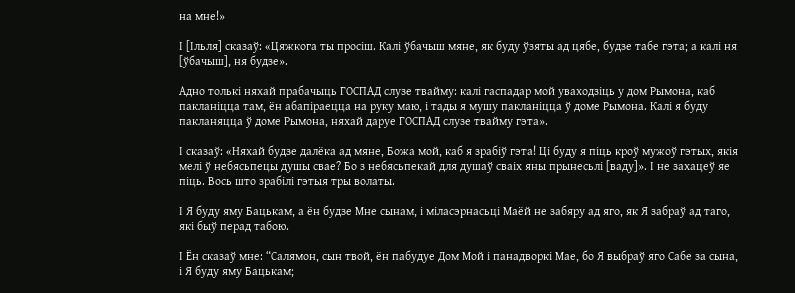на мне!»

І [Ільля] сказаў: «Цяжкога ты просіш. Калі ўбачыш мяне, як буду ўзяты ад цябе, будзе табе гэта; а калі ня [ўбачыш], ня будзе».

Адно толькі няхай прабачыць ГОСПАД слузе твайму: калі гаспадар мой уваходзіць у дом Рымона, каб пакланіцца там, ён абапіраецца на руку маю, і тады я мушу пакланіцца ў доме Рымона. Калі я буду пакланяцца ў доме Рымона, няхай даруе ГОСПАД слузе твайму гэта».

І сказаў: «Няхай будзе далёка ад мяне, Божа мой, каб я зрабіў гэта! Ці буду я піць кроў мужоў гэтых, якія мелі ў небясьпецы душы свае? Бо з небясьпекай для душаў сваіх яны прынесьлі [ваду]». І не захацеў яе піць. Вось што зрабілі гэтыя тры волаты.

І Я буду яму Бацькам, а ён будзе Мне сынам, і міласэрнасьці Маёй не забяру ад яго, як Я забраў ад таго, які быў перад табою.

І Ён сказаў мне: “Салямон, сын твой, ён пабудуе Дом Мой і панадворкі Мае, бо Я выбраў яго Сабе за сына, і Я буду яму Бацькам;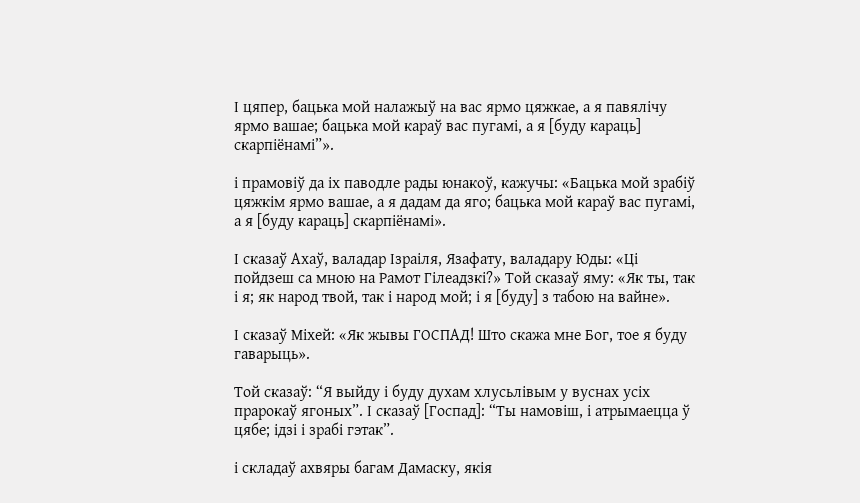І цяпер, бацька мой налажыў на вас ярмо цяжкае, а я павялічу ярмо вашае; бацька мой караў вас пугамі, а я [буду караць] скарпіёнамі”».

і прамовіў да іх паводле рады юнакоў, кажучы: «Бацька мой зрабіў цяжкім ярмо вашае, а я дадам да яго; бацька мой караў вас пугамі, а я [буду караць] скарпіёнамі».

І сказаў Ахаў, валадар Ізраіля, Язафату, валадару Юды: «Ці пойдзеш са мною на Рамот Гілеадзкі?» Той сказаў яму: «Як ты, так і я; як народ твой, так і народ мой; і я [буду] з табою на вайне».

І сказаў Міхей: «Як жывы ГОСПАД! Што скажа мне Бог, тое я буду гаварыць».

Той сказаў: “Я выйду і буду духам хлусьлівым у вуснах усіх прарокаў ягоных”. І сказаў [Госпад]: “Ты намовіш, і атрымаецца ў цябе; ідзі і зрабі гэтак”.

і складаў ахвяры багам Дамаску, якія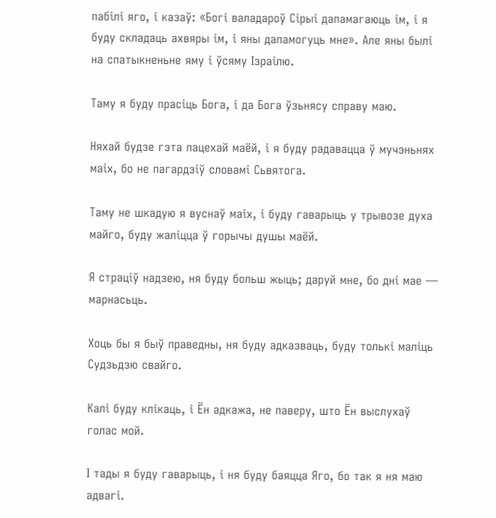пабілі яго, і казаў: «Богі валадароў Сірыі дапамагаюць ім, і я буду складаць ахвяры ім, і яны дапамогуць мне». Але яны былі на спатыкненьне яму і ўсяму Ізраілю.

Таму я буду прасіць Бога, і да Бога ўзьнясу справу маю.

Няхай будзе гэта пацехай маёй, і я буду радавацца ў мучэньнях маіх, бо не пагардзіў словамі Сьвятога.

Таму не шкадую я вуснаў маіх, і буду гаварыць у трывозе духа майго, буду жаліцца ў горычы душы маёй.

Я страціў надзею, ня буду больш жыць; даруй мне, бо дні мае — марнасьць.

Хоць бы я быў праведны, ня буду адказваць, буду толькі маліць Судзьдзю свайго.

Калі буду клікаць, і Ён адкажа, не паверу, што Ён выслухаў голас мой.

І тады я буду гаварыць, і ня буду баяцца Яго, бо так я ня маю адвагі.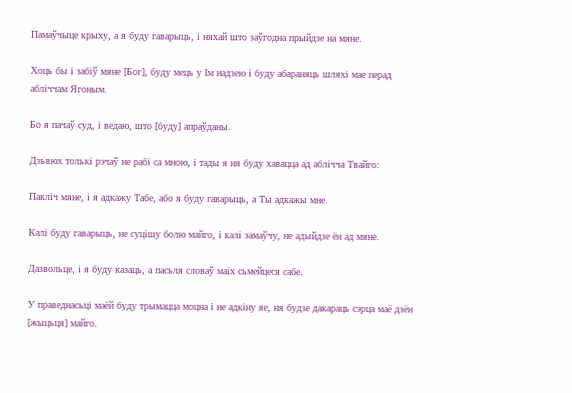Памаўчыце крыху, а я буду гаварыць, і няхай што заўгодна прыйдзе на мяне.

Хоць бы і забіў мяне [Бог], буду мець у Ім надзею і буду абараняць шляхі мае перад абліччам Ягоным.

Бо я пачаў суд, і ведаю, што [буду] апраўданы.

Дзьвюх толькі рэчаў не рабі са мною, і тады я ня буду хавацца ад аблічча Твайго:

Пакліч мяне, і я адкажу Табе, або я буду гаварыць, а Ты адкажы мне.

Калі буду гаварыць, не суцішу болю майго, і калі замаўчу, не адыйдзе ён ад мяне.

Дазвольце, і я буду казаць, а пасьля словаў маіх сьмейцеся сабе.

У праведнасьці маёй буду трымацца моцна і не адкіну яе, ня будзе дакараць сэрца маё дзён [жыцьця] майго.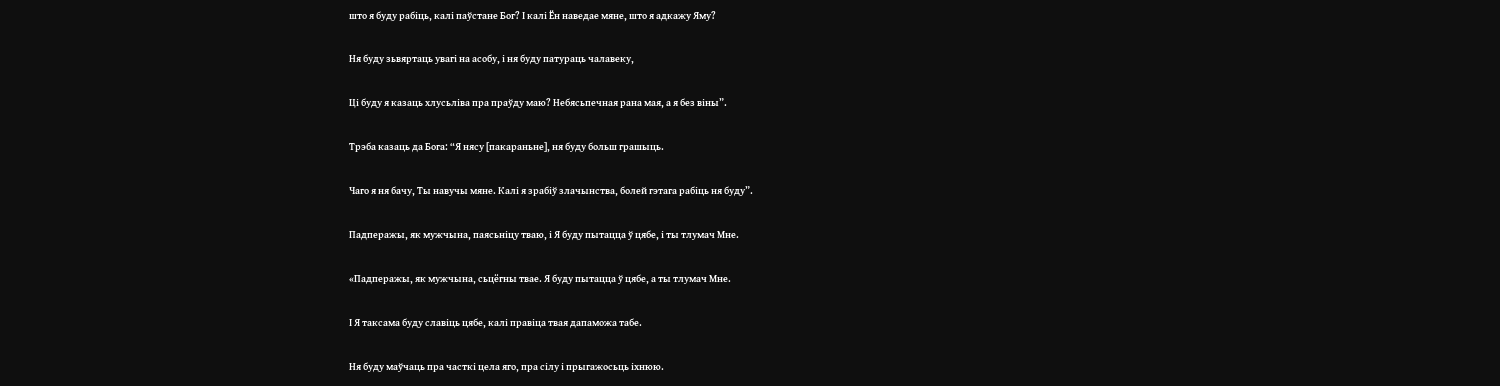што я буду рабіць, калі паўстане Бог? І калі Ён наведае мяне, што я адкажу Яму?

Ня буду зьвяртаць увагі на асобу, і ня буду патураць чалавеку,

Ці буду я казаць хлусьліва пра праўду маю? Небясьпечная рана мая, а я без віны”.

Трэба казаць да Бога: “Я нясу [пакараньне], ня буду больш грашыць.

Чаго я ня бачу, Ты навучы мяне. Калі я зрабіў злачынства, болей гэтага рабіць ня буду”.

Падперажы, як мужчына, паясьніцу тваю, і Я буду пытацца ў цябе, і ты тлумач Мне.

«Падперажы, як мужчына, сьцёгны твае. Я буду пытацца ў цябе, а ты тлумач Мне.

І Я таксама буду славіць цябе, калі правіца твая дапаможа табе.

Ня буду маўчаць пра часткі цела яго, пра сілу і прыгажосьць іхнюю.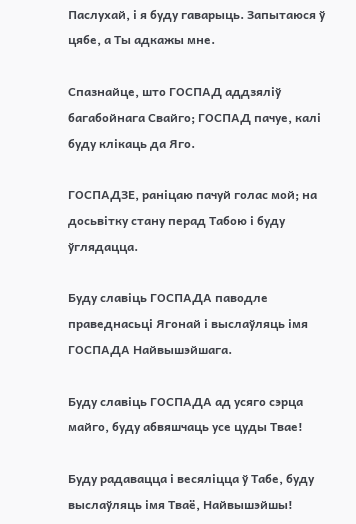Паслухай, і я буду гаварыць. Запытаюся ў цябе, а Ты адкажы мне.

Спазнайце, што ГОСПАД аддзяліў багабойнага Свайго; ГОСПАД пачуе, калі буду клікаць да Яго.

ГОСПАДЗЕ, раніцаю пачуй голас мой; на досьвітку стану перад Табою і буду ўглядацца.

Буду славіць ГОСПАДА паводле праведнасьці Ягонай і выслаўляць імя ГОСПАДА Найвышэйшага.

Буду славіць ГОСПАДА ад усяго сэрца майго, буду абвяшчаць усе цуды Твае!

Буду радавацца і весяліцца ў Табе, буду выслаўляць імя Тваё, Найвышэйшы!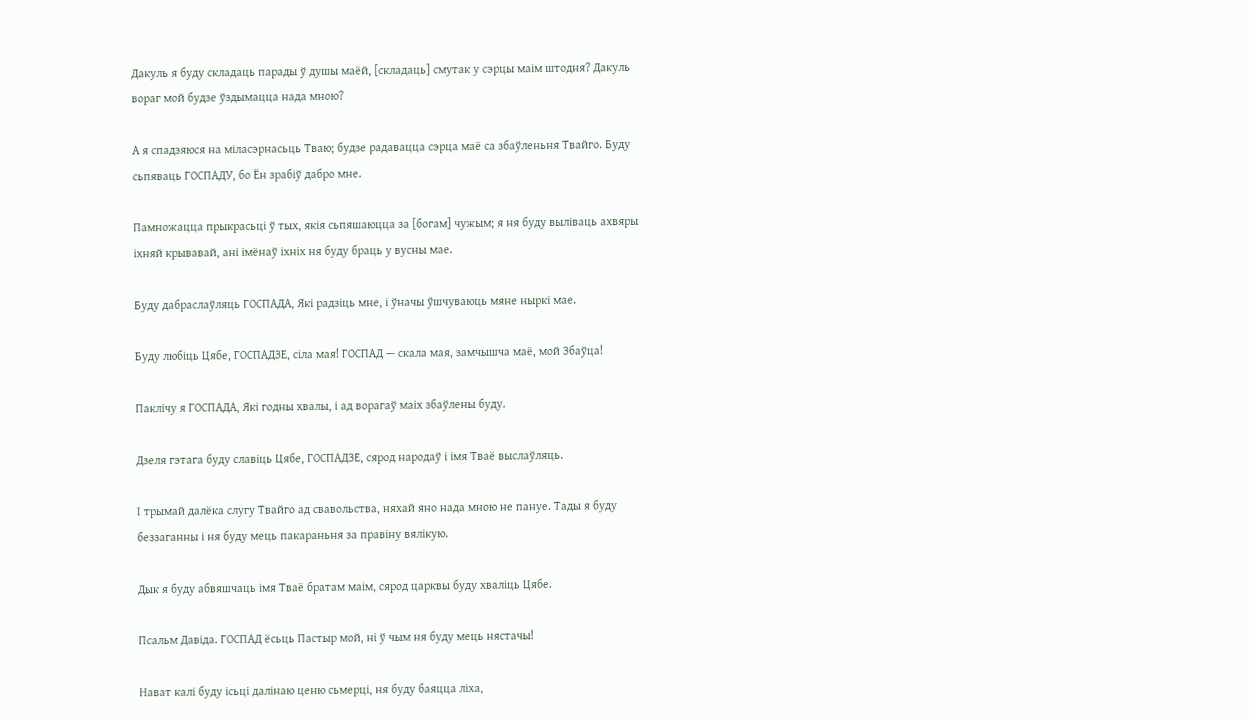Дакуль я буду складаць парады ў душы маёй, [складаць] смутак у сэрцы маім штодня? Дакуль вораг мой будзе ўздымацца нада мною?

А я спадзяюся на міласэрнасьць Тваю; будзе радавацца сэрца маё са збаўленьня Твайго. Буду сьпяваць ГОСПАДУ, бо Ён зрабіў дабро мне.

Памножацца прыкрасьці ў тых, якія сьпяшаюцца за [богам] чужым; я ня буду выліваць ахвяры іхняй крывавай, ані імёнаў іхніх ня буду браць у вусны мае.

Буду дабраслаўляць ГОСПАДА, Які радзіць мне, і ўначы ўшчуваюць мяне ныркі мае.

Буду любіць Цябе, ГОСПАДЗЕ, сіла мая! ГОСПАД — скала мая, замчышча маё, мой Збаўца!

Паклічу я ГОСПАДА, Які годны хвалы, і ад ворагаў маіх збаўлены буду.

Дзеля гэтага буду славіць Цябе, ГОСПАДЗЕ, сярод народаў і імя Тваё выслаўляць.

І трымай далёка слугу Твайго ад свавольства, няхай яно нада мною не пануе. Тады я буду беззаганны і ня буду мець пакараньня за правіну вялікую.

Дык я буду абвяшчаць імя Тваё братам маім, сярод царквы буду хваліць Цябе.

Псальм Давіда. ГОСПАД ёсьць Пастыр мой, ні ў чым ня буду мець нястачы!

Нават калі буду ісьці далінаю ценю сьмерці, ня буду баяцца ліха,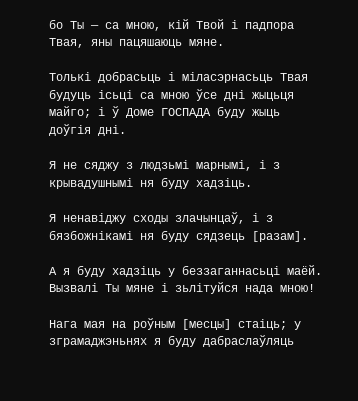бо Ты — са мною, кій Твой і падпора Твая, яны пацяшаюць мяне.

Толькі добрасьць і міласэрнасьць Твая будуць ісьці са мною ўсе дні жыцьця майго; і ў Доме ГОСПАДА буду жыць доўгія дні.

Я не сяджу з людзьмі марнымі, і з крывадушнымі ня буду хадзіць.

Я ненавіджу сходы злачынцаў, і з бязбожнікамі ня буду сядзець [разам].

А я буду хадзіць у беззаганнасьці маёй. Вызвалі Ты мяне і зьлітуйся нада мною!

Нага мая на роўным [месцы] стаіць; у зграмаджэньнях я буду дабраслаўляць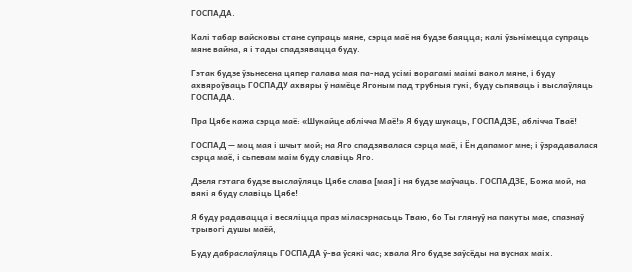ГОСПАДА.

Калі табар вайсковы стане супраць мяне, сэрца маё ня будзе баяцца; калі ўзьнімецца супраць мяне вайна, я і тады спадзявацца буду.

Гэтак будзе ўзьнесена цяпер галава мая па-над усімі ворагамі маімі вакол мяне, і буду ахвяроўваць ГОСПАДУ ахвяры ў намёце Ягоным пад трубныя гукі, буду сьпяваць і выслаўляць ГОСПАДА.

Пра Цябе кажа сэрца маё: «Шукайце аблічча Маё!» Я буду шукаць, ГОСПАДЗЕ, аблічча Тваё!

ГОСПАД — моц мая і шчыт мой; на Яго спадзявалася сэрца маё, і Ён дапамог мне; і ўзрадавалася сэрца маё, і сьпевам маім буду славіць Яго.

Дзеля гэтага будзе выслаўляць Цябе слава [мая] і ня будзе маўчаць. ГОСПАДЗЕ, Божа мой, на вякі я буду славіць Цябе!

Я буду радавацца і весяліцца праз міласэрнасьць Тваю, бо Ты глянуў на пакуты мае, спазнаў трывогі душы маёй,

Буду дабраслаўляць ГОСПАДА ў-ва ўсякі час; хвала Яго будзе заўсёды на вуснах маіх.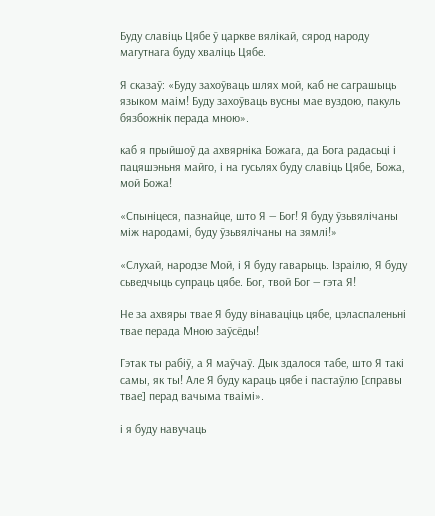Буду славіць Цябе ў царкве вялікай, сярод народу магутнага буду хваліць Цябе.

Я сказаў: «Буду захоўваць шлях мой, каб не саграшыць языком маім! Буду захоўваць вусны мае вуздою, пакуль бязбожнік перада мною».

каб я прыйшоў да ахвярніка Божага, да Бога радасьці і пацяшэньня майго, і на гусьлях буду славіць Цябе, Божа, мой Божа!

«Спыніцеся, пазнайце, што Я — Бог! Я буду ўзьвялічаны між народамі, буду ўзьвялічаны на зямлі!»

«Слухай, народзе Мой, і Я буду гаварыць. Ізраілю, Я буду сьведчыць супраць цябе. Бог, твой Бог — гэта Я!

Не за ахвяры твае Я буду вінаваціць цябе, цэласпаленьні твае перада Мною заўсёды!

Гэтак ты рабіў, а Я маўчаў. Дык здалося табе, што Я такі самы, як ты! Але Я буду караць цябе і пастаўлю [справы твае] перад вачыма тваімі».

і я буду навучаць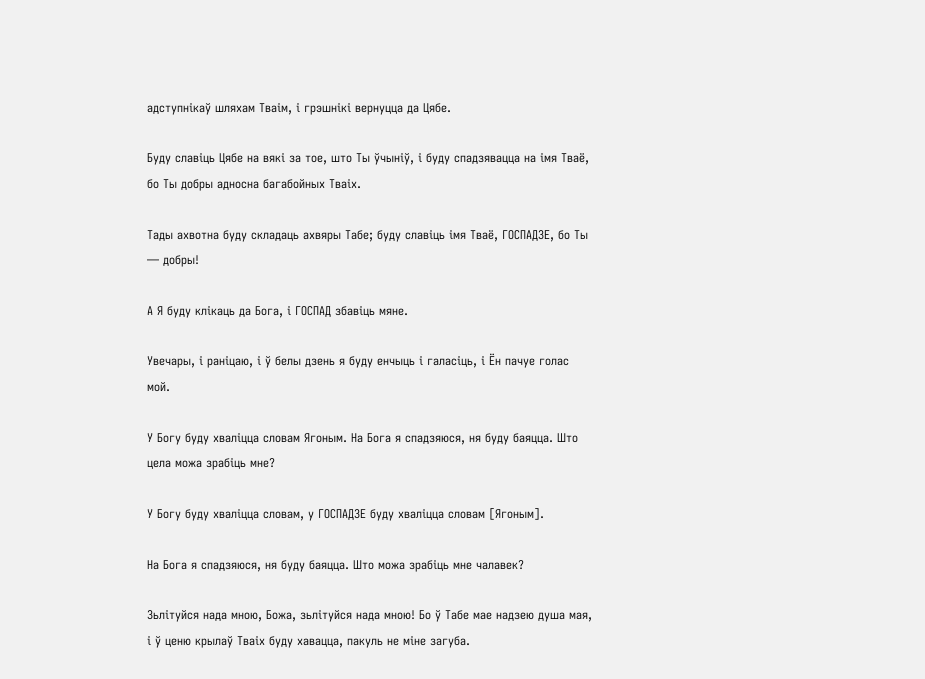адступнікаў шляхам Тваім, і грэшнікі вернуцца да Цябе.

Буду славіць Цябе на вякі за тое, што Ты ўчыніў, і буду спадзявацца на імя Тваё, бо Ты добры адносна багабойных Тваіх.

Тады ахвотна буду складаць ахвяры Табе; буду славіць імя Тваё, ГОСПАДЗЕ, бо Ты — добры!

А Я буду клікаць да Бога, і ГОСПАД збавіць мяне.

Увечары, і раніцаю, і ў белы дзень я буду енчыць і галасіць, і Ён пачуе голас мой.

У Богу буду хваліцца словам Ягоным. На Бога я спадзяюся, ня буду баяцца. Што цела можа зрабіць мне?

У Богу буду хваліцца словам, у ГОСПАДЗЕ буду хваліцца словам [Ягоным].

На Бога я спадзяюся, ня буду баяцца. Што можа зрабіць мне чалавек?

Зьлітуйся нада мною, Божа, зьлітуйся нада мною! Бо ў Табе мае надзею душа мая, і ў ценю крылаў Тваіх буду хавацца, пакуль не міне загуба.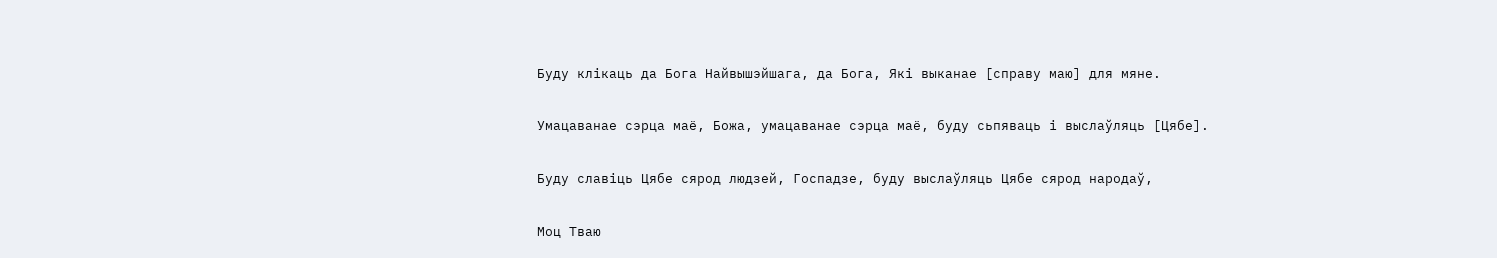Буду клікаць да Бога Найвышэйшага, да Бога, Які выканае [справу маю] для мяне.

Умацаванае сэрца маё, Божа, умацаванае сэрца маё, буду сьпяваць і выслаўляць [Цябе].

Буду славіць Цябе сярод людзей, Госпадзе, буду выслаўляць Цябе сярод народаў,

Моц Тваю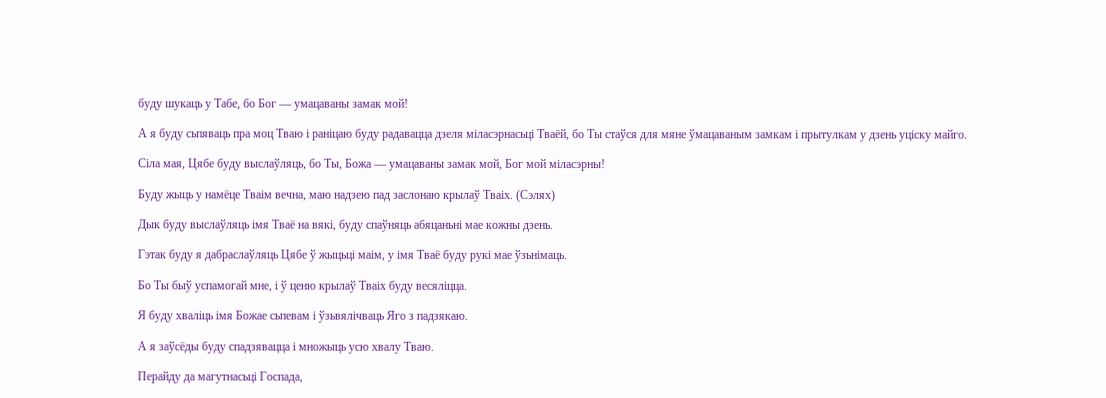буду шукаць у Табе, бо Бог — умацаваны замак мой!

А я буду сьпяваць пра моц Тваю і раніцаю буду радавацца дзеля міласэрнасьці Тваёй, бо Ты стаўся для мяне ўмацаваным замкам і прытулкам у дзень уціску майго.

Сіла мая, Цябе буду выслаўляць, бо Ты, Божа — умацаваны замак мой, Бог мой міласэрны!

Буду жыць у намёце Тваім вечна, маю надзею пад заслонаю крылаў Тваіх. (Сэлях)

Дык буду выслаўляць імя Тваё на вякі, буду спаўняць абяцаньні мае кожны дзень.

Гэтак буду я дабраслаўляць Цябе ў жыцьці маім, у імя Тваё буду рукі мае ўзьнімаць.

Бо Ты быў успамогай мне, і ў ценю крылаў Тваіх буду весяліцца.

Я буду хваліць імя Божае сьпевам і ўзьвялічваць Яго з падзякаю.

А я заўсёды буду спадзявацца і множыць усю хвалу Тваю.

Перайду да магутнасьці Госпада,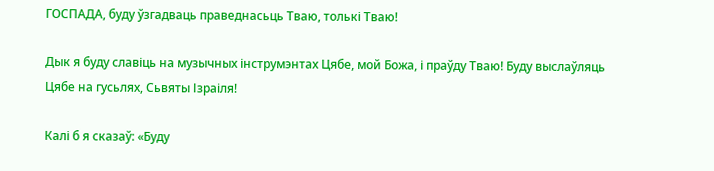ГОСПАДА, буду ўзгадваць праведнасьць Тваю, толькі Тваю!

Дык я буду славіць на музычных інструмэнтах Цябе, мой Божа, і праўду Тваю! Буду выслаўляць Цябе на гусьлях, Сьвяты Ізраіля!

Калі б я сказаў: «Буду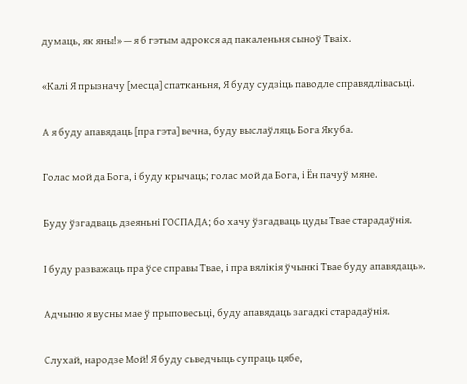думаць, як яны!» — я б гэтым адрокся ад пакаленьня сыноў Тваіх.

«Калі Я прызначу [месца] спатканьня, Я буду судзіць паводле справядлівасьці.

А я буду апавядаць [пра гэта] вечна, буду выслаўляць Бога Якуба.

Голас мой да Бога, і буду крычаць; голас мой да Бога, і Ён пачуў мяне.

Буду ўзгадваць дзеяньні ГОСПАДА; бо хачу ўзгадваць цуды Твае старадаўнія.

І буду разважаць пра ўсе справы Твае, і пра вялікія ўчынкі Твае буду апавядаць».

Адчыню я вусны мае ў прыповесьці, буду апавядаць загадкі старадаўнія.

Слухай, народзе Мой! Я буду сьведчыць супраць цябе,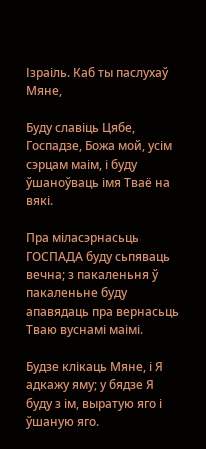Ізраіль. Каб ты паслухаў Мяне,

Буду славіць Цябе, Госпадзе, Божа мой, усім сэрцам маім, і буду ўшаноўваць імя Тваё на вякі.

Пра міласэрнасьць ГОСПАДА буду сьпяваць вечна; з пакаленьня ў пакаленьне буду апавядаць пра вернасьць Тваю вуснамі маімі.

Будзе клікаць Мяне, і Я адкажу яму; у бядзе Я буду з ім, выратую яго і ўшаную яго.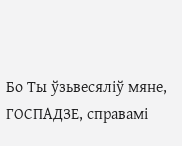Бо Ты ўзьвесяліў мяне, ГОСПАДЗЕ, справамі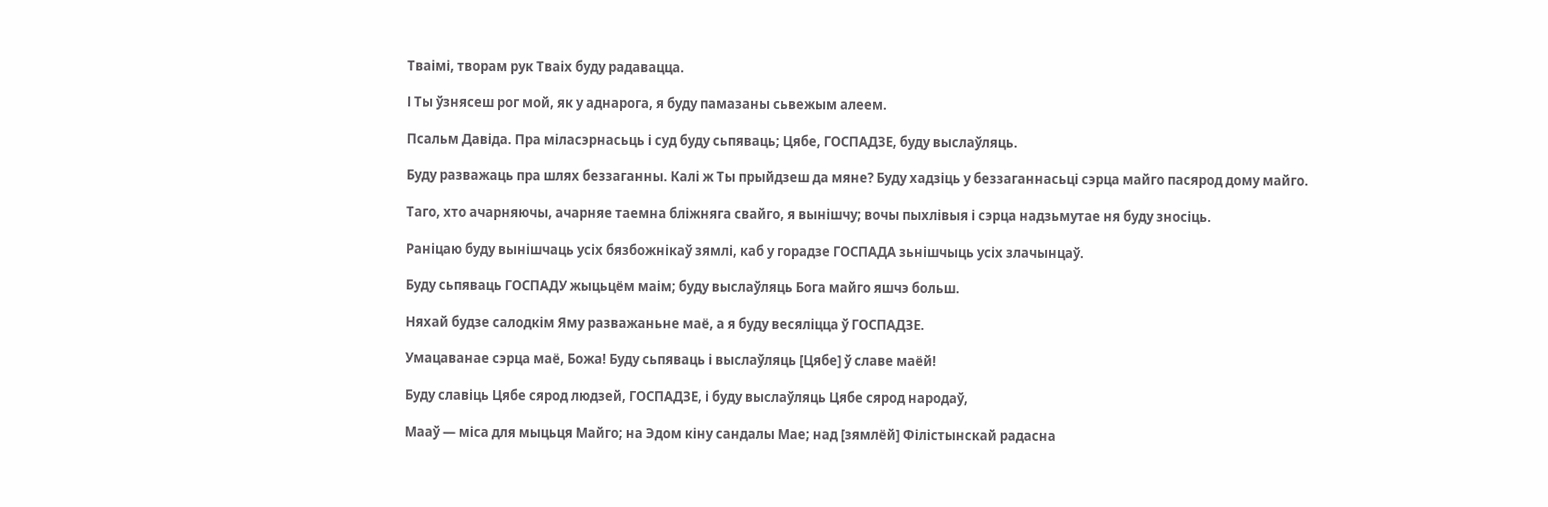Тваімі, творам рук Тваіх буду радавацца.

І Ты ўзнясеш рог мой, як у аднарога, я буду памазаны сьвежым алеем.

Псальм Давіда. Пра міласэрнасьць і суд буду сьпяваць; Цябе, ГОСПАДЗЕ, буду выслаўляць.

Буду разважаць пра шлях беззаганны. Калі ж Ты прыйдзеш да мяне? Буду хадзіць у беззаганнасьці сэрца майго пасярод дому майго.

Таго, хто ачарняючы, ачарняе таемна бліжняга свайго, я вынішчу; вочы пыхлівыя і сэрца надзьмутае ня буду зносіць.

Раніцаю буду вынішчаць усіх бязбожнікаў зямлі, каб у горадзе ГОСПАДА зьнішчыць усіх злачынцаў.

Буду сьпяваць ГОСПАДУ жыцьцём маім; буду выслаўляць Бога майго яшчэ больш.

Няхай будзе салодкім Яму разважаньне маё, а я буду весяліцца ў ГОСПАДЗЕ.

Умацаванае сэрца маё, Божа! Буду сьпяваць і выслаўляць [Цябе] ў славе маёй!

Буду славіць Цябе сярод людзей, ГОСПАДЗЕ, і буду выслаўляць Цябе сярод народаў,

Мааў — міса для мыцьця Майго; на Эдом кіну сандалы Мае; над [зямлёй] Філістынскай радасна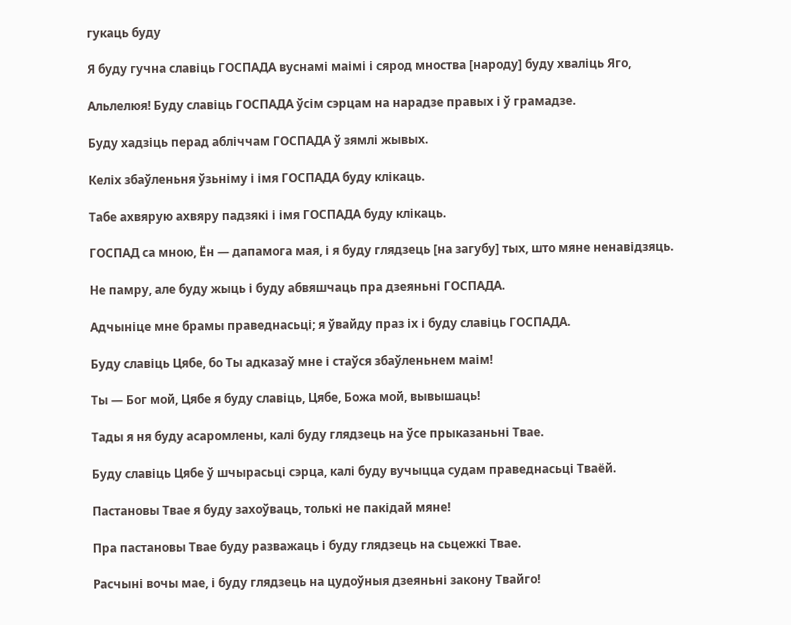гукаць буду

Я буду гучна славіць ГОСПАДА вуснамі маімі і сярод мноства [народу] буду хваліць Яго,

Альлелюя! Буду славіць ГОСПАДА ўсім сэрцам на нарадзе правых і ў грамадзе.

Буду хадзіць перад абліччам ГОСПАДА ў зямлі жывых.

Келіх збаўленьня ўзьніму і імя ГОСПАДА буду клікаць.

Табе ахвярую ахвяру падзякі і імя ГОСПАДА буду клікаць.

ГОСПАД са мною, Ён — дапамога мая, і я буду глядзець [на загубу] тых, што мяне ненавідзяць.

Не памру, але буду жыць і буду абвяшчаць пра дзеяньні ГОСПАДА.

Адчыніце мне брамы праведнасьці; я ўвайду праз іх і буду славіць ГОСПАДА.

Буду славіць Цябе, бо Ты адказаў мне і стаўся збаўленьнем маім!

Ты — Бог мой, Цябе я буду славіць, Цябе, Божа мой, вывышаць!

Тады я ня буду асаромлены, калі буду глядзець на ўсе прыказаньні Твае.

Буду славіць Цябе ў шчырасьці сэрца, калі буду вучыцца судам праведнасьці Тваёй.

Пастановы Твае я буду захоўваць, толькі не пакідай мяне!

Пра пастановы Твае буду разважаць і буду глядзець на сьцежкі Твае.

Расчыні вочы мае, і буду глядзець на цудоўныя дзеяньні закону Твайго!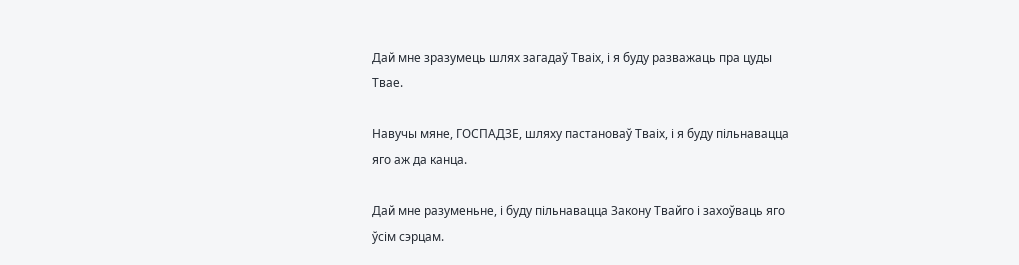Дай мне зразумець шлях загадаў Тваіх, і я буду разважаць пра цуды Твае.

Навучы мяне, ГОСПАДЗЕ, шляху пастановаў Тваіх, і я буду пільнавацца яго аж да канца.

Дай мне разуменьне, і буду пільнавацца Закону Твайго і захоўваць яго ўсім сэрцам.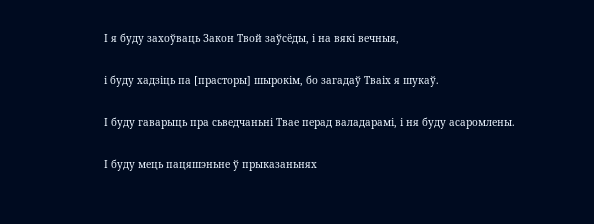І я буду захоўваць Закон Твой заўсёды, і на вякі вечныя,

і буду хадзіць па [прасторы] шырокім, бо загадаў Тваіх я шукаў.

І буду гаварыць пра сьведчаньні Твае перад валадарамі, і ня буду асаромлены.

І буду мець пацяшэньне ў прыказаньнях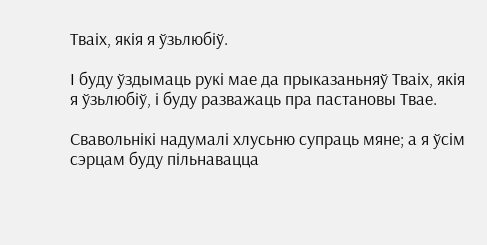Тваіх, якія я ўзьлюбіў.

І буду ўздымаць рукі мае да прыказаньняў Тваіх, якія я ўзьлюбіў, і буду разважаць пра пастановы Твае.

Свавольнікі надумалі хлусьню супраць мяне; а я ўсім сэрцам буду пільнавацца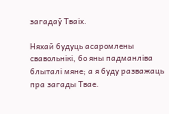загадаў Тваіх.

Няхай будуць асаромлены свавольнікі, бо яны падманліва блыталі мяне; а я буду разважаць пра загады Твае.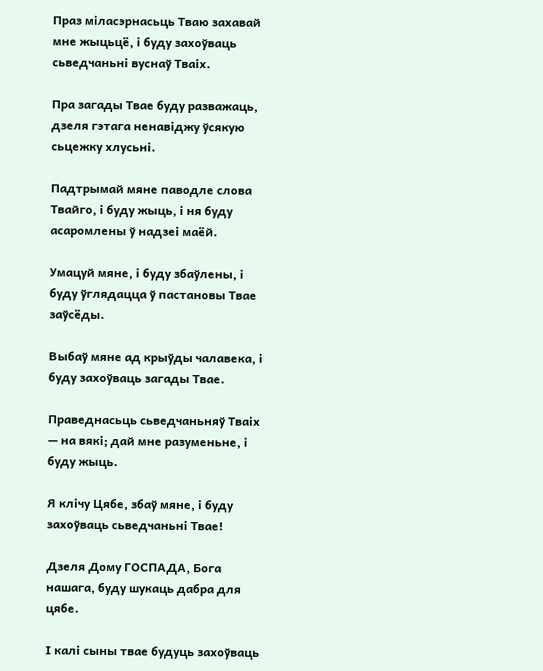Праз міласэрнасьць Тваю захавай мне жыцьцё, і буду захоўваць сьведчаньні вуснаў Тваіх.

Пра загады Твае буду разважаць, дзеля гэтага ненавіджу ўсякую сьцежку хлусьні.

Падтрымай мяне паводле слова Твайго, і буду жыць, і ня буду асаромлены ў надзеі маёй.

Умацуй мяне, і буду збаўлены, і буду ўглядацца ў пастановы Твае заўсёды.

Выбаў мяне ад крыўды чалавека, і буду захоўваць загады Твае.

Праведнасьць сьведчаньняў Тваіх — на вякі; дай мне разуменьне, і буду жыць.

Я клічу Цябе, збаў мяне, і буду захоўваць сьведчаньні Твае!

Дзеля Дому ГОСПАДА, Бога нашага, буду шукаць дабра для цябе.

І калі сыны твае будуць захоўваць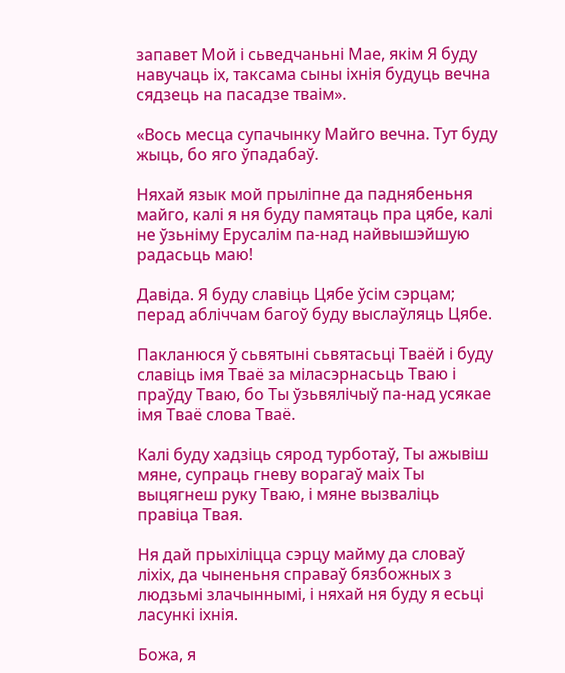запавет Мой і сьведчаньні Мае, якім Я буду навучаць іх, таксама сыны іхнія будуць вечна сядзець на пасадзе тваім».

«Вось месца супачынку Майго вечна. Тут буду жыць, бо яго ўпадабаў.

Няхай язык мой прыліпне да паднябеньня майго, калі я ня буду памятаць пра цябе, калі не ўзьніму Ерусалім па-над найвышэйшую радасьць маю!

Давіда. Я буду славіць Цябе ўсім сэрцам; перад абліччам багоў буду выслаўляць Цябе.

Пакланюся ў сьвятыні сьвятасьці Тваёй і буду славіць імя Тваё за міласэрнасьць Тваю і праўду Тваю, бо Ты ўзьвялічыў па-над усякае імя Тваё слова Тваё.

Калі буду хадзіць сярод турботаў, Ты ажывіш мяне, супраць гневу ворагаў маіх Ты выцягнеш руку Тваю, і мяне вызваліць правіца Твая.

Ня дай прыхіліцца сэрцу майму да словаў ліхіх, да чыненьня справаў бязбожных з людзьмі злачыннымі, і няхай ня буду я есьці ласункі іхнія.

Божа, я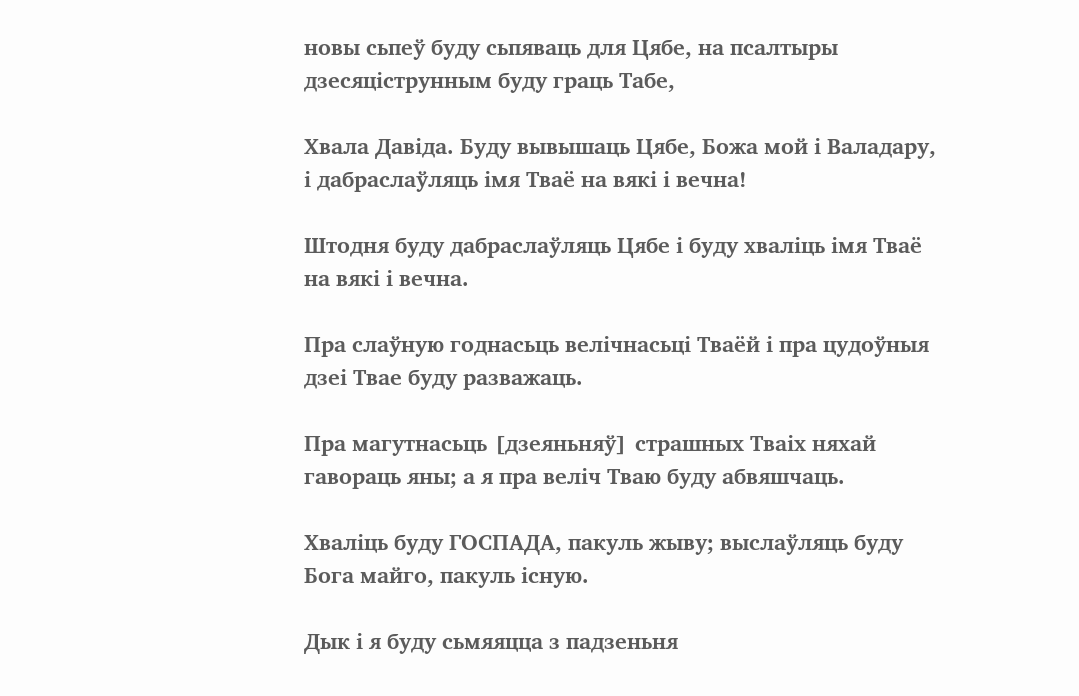новы сьпеў буду сьпяваць для Цябе, на псалтыры дзесяціструнным буду граць Табе,

Хвала Давіда. Буду вывышаць Цябе, Божа мой і Валадару, і дабраслаўляць імя Тваё на вякі і вечна!

Штодня буду дабраслаўляць Цябе і буду хваліць імя Тваё на вякі і вечна.

Пра слаўную годнасьць велічнасьці Тваёй і пра цудоўныя дзеі Твае буду разважаць.

Пра магутнасьць [дзеяньняў] страшных Тваіх няхай гавораць яны; а я пра веліч Тваю буду абвяшчаць.

Хваліць буду ГОСПАДА, пакуль жыву; выслаўляць буду Бога майго, пакуль існую.

Дык і я буду сьмяяцца з падзеньня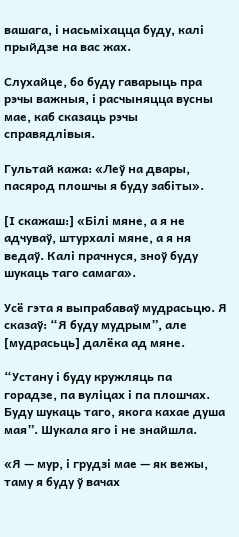вашага, і насьміхацца буду, калі прыйдзе на вас жах.

Слухайце, бо буду гаварыць пра рэчы важныя, і расчыняцца вусны мае, каб сказаць рэчы справядлівыя.

Гультай кажа: «Леў на двары, пасярод плошчы я буду забіты».

[І скажаш:] «Білі мяне, а я не адчуваў, штурхалі мяне, а я ня ведаў. Калі прачнуся, зноў буду шукаць таго самага».

Усё гэта я выпрабаваў мудрасьцю. Я сказаў: “Я буду мудрым”, але [мудрасьць] далёка ад мяне.

“Устану і буду кружляць па горадзе, па вуліцах і па плошчах. Буду шукаць таго, якога кахае душа мая”. Шукала яго і не знайшла.

«Я — мур, і грудзі мае — як вежы, таму я буду ў вачах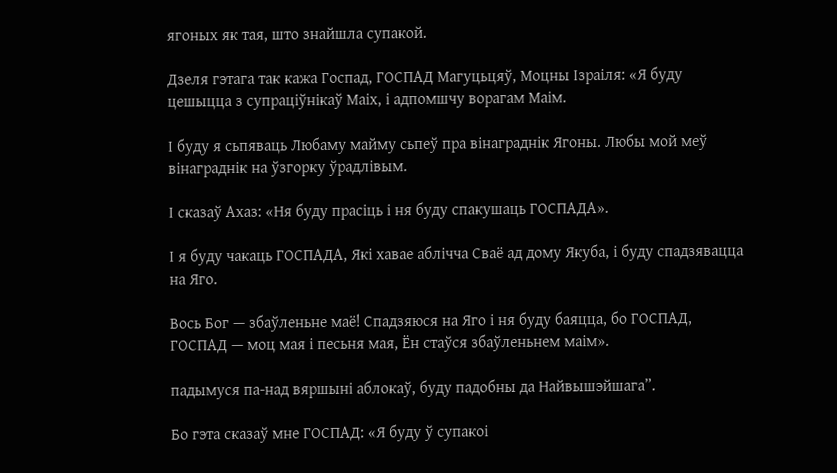ягоных як тая, што знайшла супакой.

Дзеля гэтага так кажа Госпад, ГОСПАД Магуцьцяў, Моцны Ізраіля: «Я буду цешыцца з супраціўнікаў Маіх, і адпомшчу ворагам Маім.

І буду я сьпяваць Любаму майму сьпеў пра вінаграднік Ягоны. Любы мой меў вінаграднік на ўзгорку ўрадлівым.

І сказаў Ахаз: «Ня буду прасіць і ня буду спакушаць ГОСПАДА».

І я буду чакаць ГОСПАДА, Які хавае аблічча Сваё ад дому Якуба, і буду спадзявацца на Яго.

Вось Бог — збаўленьне маё! Спадзяюся на Яго і ня буду баяцца, бо ГОСПАД, ГОСПАД — моц мая і песьня мая, Ён стаўся збаўленьнем маім».

падымуся па-над вяршыні аблокаў, буду падобны да Найвышэйшага”.

Бо гэта сказаў мне ГОСПАД: «Я буду ў супакоі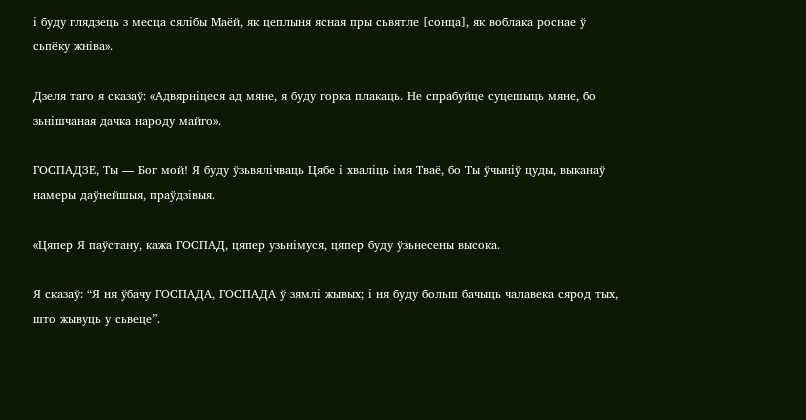і буду глядзець з месца сялібы Маёй, як цеплыня ясная пры сьвятле [сонца], як воблака роснае ў сьпёку жніва».

Дзеля таго я сказаў: «Адвярніцеся ад мяне, я буду горка плакаць. Не спрабуйце суцешыць мяне, бо зьнішчаная дачка народу майго».

ГОСПАДЗЕ, Ты — Бог мой! Я буду ўзьвялічваць Цябе і хваліць імя Тваё, бо Ты ўчыніў цуды, выканаў намеры даўнейшыя, праўдзівыя.

«Цяпер Я паўстану, кажа ГОСПАД, цяпер узьнімуся, цяпер буду ўзьнесены высока.

Я сказаў: “Я ня ўбачу ГОСПАДА, ГОСПАДА ў зямлі жывых; і ня буду больш бачыць чалавека сярод тых, што жывуць у сьвеце”.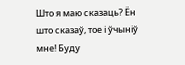Што я маю сказаць? Ён што сказаў, тое і ўчыніў мне! Буду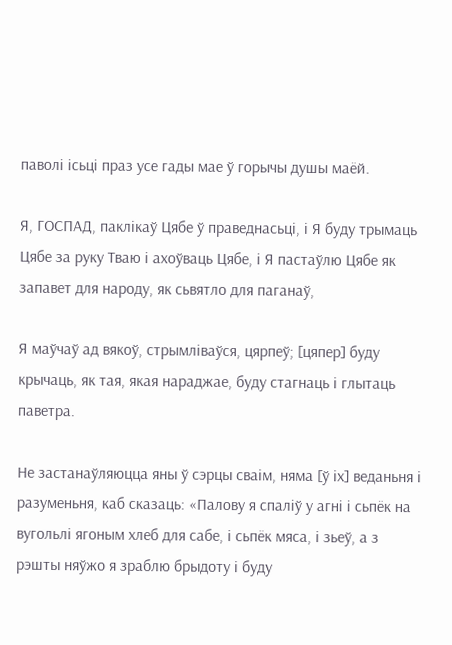паволі ісьці праз усе гады мае ў горычы душы маёй.

Я, ГОСПАД, паклікаў Цябе ў праведнасьці, і Я буду трымаць Цябе за руку Тваю і ахоўваць Цябе, і Я пастаўлю Цябе як запавет для народу, як сьвятло для паганаў,

Я маўчаў ад вякоў, стрымліваўся, цярпеў; [цяпер] буду крычаць, як тая, якая нараджае, буду стагнаць і глытаць паветра.

Не застанаўляюцца яны ў сэрцы сваім, няма [ў іх] веданьня і разуменьня, каб сказаць: «Палову я спаліў у агні і сьпёк на вугольлі ягоным хлеб для сабе, і сьпёк мяса, і зьеў, а з рэшты няўжо я зраблю брыдоту і буду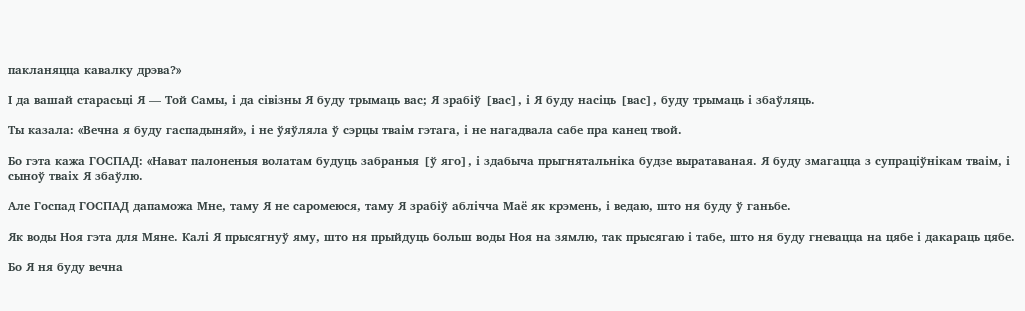пакланяцца кавалку дрэва?»

І да вашай старасьці Я — Той Самы, і да сівізны Я буду трымаць вас; Я зрабіў [вас], і Я буду насіць [вас], буду трымаць і збаўляць.

Ты казала: «Вечна я буду гаспадыняй», і не ўяўляла ў сэрцы тваім гэтага, і не нагадвала сабе пра канец твой.

Бо гэта кажа ГОСПАД: «Нават палоненыя волатам будуць забраныя [ў яго], і здабыча прыгнятальніка будзе выратаваная. Я буду змагацца з супраціўнікам тваім, і сыноў тваіх Я збаўлю.

Але Госпад ГОСПАД дапаможа Мне, таму Я не саромеюся, таму Я зрабіў аблічча Маё як крэмень, і ведаю, што ня буду ў ганьбе.

Як воды Ноя гэта для Мяне. Калі Я прысягнуў яму, што ня прыйдуць больш воды Ноя на зямлю, так прысягаю і табе, што ня буду гневацца на цябе і дакараць цябе.

Бо Я ня буду вечна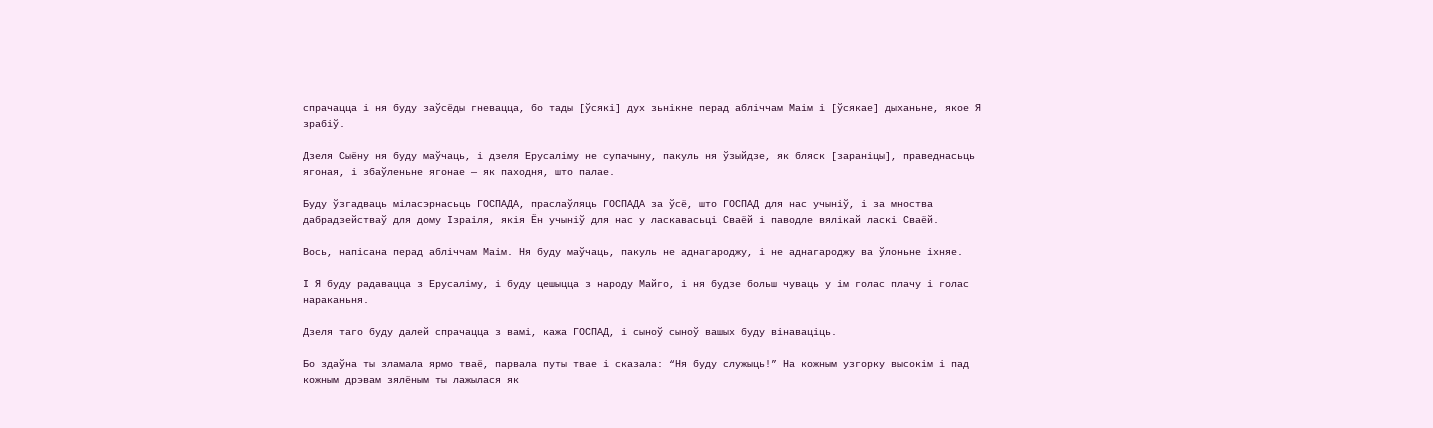спрачацца і ня буду заўсёды гневацца, бо тады [ўсякі] дух зьнікне перад абліччам Маім і [ўсякае] дыханьне, якое Я зрабіў.

Дзеля Сыёну ня буду маўчаць, і дзеля Ерусаліму не супачыну, пакуль ня ўзыйдзе, як бляск [зараніцы], праведнасьць ягоная, і збаўленьне ягонае — як паходня, што палае.

Буду ўзгадваць міласэрнасьць ГОСПАДА, праслаўляць ГОСПАДА за ўсё, што ГОСПАД для нас учыніў, і за мноства дабрадзействаў для дому Ізраіля, якія Ён учыніў для нас у ласкавасьці Сваёй і паводле вялікай ласкі Сваёй.

Вось, напісана перад абліччам Маім. Ня буду маўчаць, пакуль не аднагароджу, і не аднагароджу ва ўлоньне іхняе.

І Я буду радавацца з Ерусаліму, і буду цешыцца з народу Майго, і ня будзе больш чуваць у ім голас плачу і голас нараканьня.

Дзеля таго буду далей спрачацца з вамі, кажа ГОСПАД, і сыноў сыноў вашых буду вінаваціць.

Бо здаўна ты зламала ярмо тваё, парвала путы твае і сказала: “Ня буду служыць!” На кожным узгорку высокім і пад кожным дрэвам зялёным ты лажылася як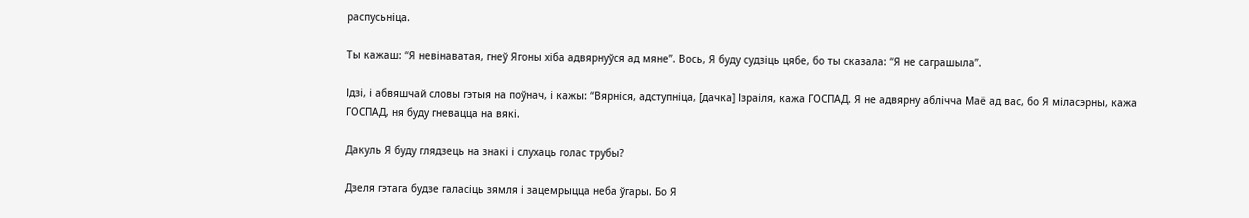распусьніца.

Ты кажаш: “Я невінаватая, гнеў Ягоны хіба адвярнуўся ад мяне”. Вось, Я буду судзіць цябе, бо ты сказала: “Я не саграшыла”.

Ідзі, і абвяшчай словы гэтыя на поўнач, і кажы: “Вярніся, адступніца, [дачка] Ізраіля, кажа ГОСПАД. Я не адвярну аблічча Маё ад вас, бо Я міласэрны, кажа ГОСПАД, ня буду гневацца на вякі.

Дакуль Я буду глядзець на знакі і слухаць голас трубы?

Дзеля гэтага будзе галасіць зямля і зацемрыцца неба ўгары. Бо Я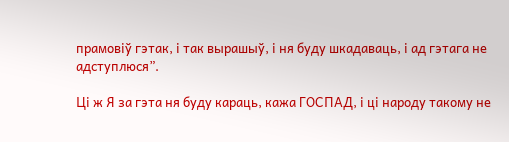прамовіў гэтак, і так вырашыў, і ня буду шкадаваць, і ад гэтага не адступлюся”.

Ці ж Я за гэта ня буду караць, кажа ГОСПАД, і ці народу такому не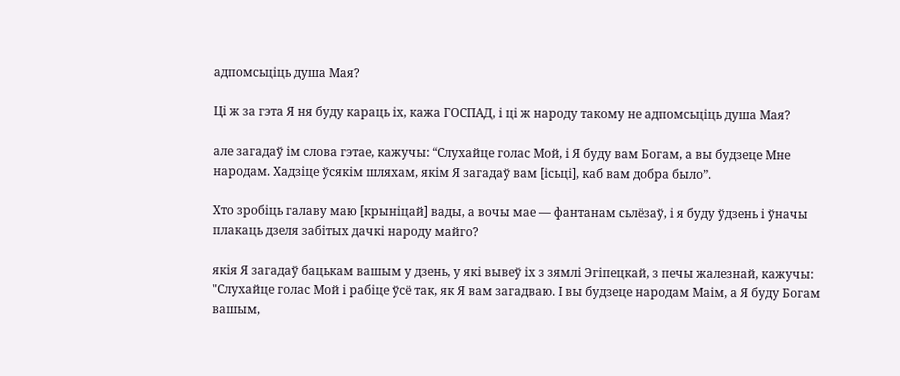адпомсьціць душа Мая?

Ці ж за гэта Я ня буду караць іх, кажа ГОСПАД, і ці ж народу такому не адпомсьціць душа Мая?

але загадаў ім слова гэтае, кажучы: “Слухайце голас Мой, і Я буду вам Богам, а вы будзеце Мне народам. Хадзіце ўсякім шляхам, якім Я загадаў вам [ісьці], каб вам добра было”.

Хто зробіць галаву маю [крыніцай] вады, а вочы мае — фантанам сьлёзаў, і я буду ўдзень і ўначы плакаць дзеля забітых дачкі народу майго?

якія Я загадаў бацькам вашым у дзень, у які вывеў іх з зямлі Эгіпецкай, з печы жалезнай, кажучы: "Слухайце голас Мой і рабіце ўсё так, як Я вам загадваю. І вы будзеце народам Маім, а Я буду Богам вашым,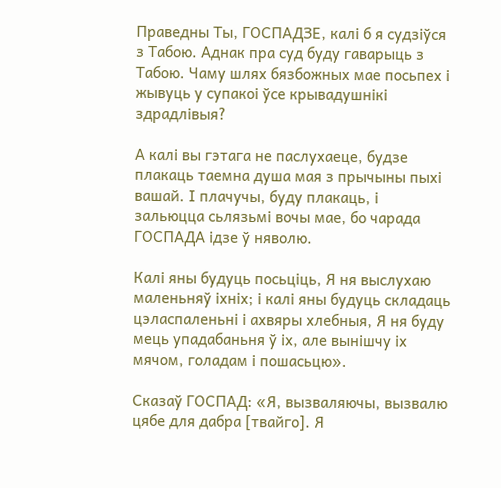Праведны Ты, ГОСПАДЗЕ, калі б я судзіўся з Табою. Аднак пра суд буду гаварыць з Табою. Чаму шлях бязбожных мае посьпех і жывуць у супакоі ўсе крывадушнікі здрадлівыя?

А калі вы гэтага не паслухаеце, будзе плакаць таемна душа мая з прычыны пыхі вашай. І плачучы, буду плакаць, і зальюцца сьлязьмі вочы мае, бо чарада ГОСПАДА ідзе ў няволю.

Калі яны будуць посьціць, Я ня выслухаю маленьняў іхніх; і калі яны будуць складаць цэласпаленьні і ахвяры хлебныя, Я ня буду мець упадабаньня ў іх, але вынішчу іх мячом, голадам і пошасьцю».

Сказаў ГОСПАД: «Я, вызваляючы, вызвалю цябе для дабра [твайго]. Я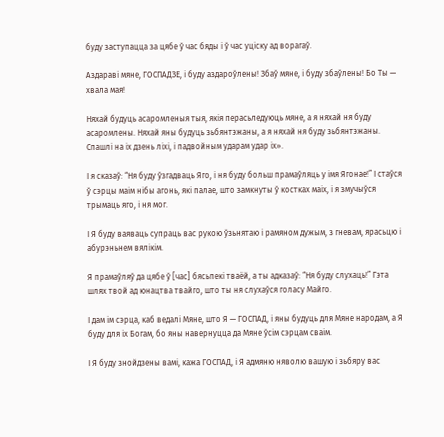буду заступацца за цябе ў час бяды і ў час уціску ад ворагаў.

Аздараві мяне, ГОСПАДЗЕ, і буду аздароўлены! Збаў мяне, і буду збаўлены! Бо Ты — хвала мая!

Няхай будуць асаромленыя тыя, якія перасьледуюць мяне, а я няхай ня буду асаромлены. Няхай яны будуць зьбянтэжаны, а я няхай ня буду зьбянтэжаны. Спашлі на іх дзень ліхі, і падвойным ударам удар іх».

І я сказаў: “Ня буду ўзгадваць Яго, і ня буду больш прамаўляць у імя Ягонае!” І стаўся ў сэрцы маім нібы агонь, які палае, што замкнуты ў костках маіх, і я змучыўся трымаць яго, і ня мог.

І Я буду ваяваць супраць вас рукою ўзьнятаю і рамяном дужым, з гневам, ярасьцю і абурэньнем вялікім.

Я прамаўляў да цябе ў [час] бясьпекі тваёй, а ты адказаў: “Ня буду слухаць!” Гэта шлях твой ад юнацтва твайго, што ты ня слухаўся голасу Майго.

І дам ім сэрца, каб ведалі Мяне, што Я — ГОСПАД, і яны будуць для Мяне народам, а Я буду для іх Богам, бо яны навернуцца да Мяне ўсім сэрцам сваім.

І Я буду знойдзены вамі, кажа ГОСПАД, і Я адмяню няволю вашую і зьбяру вас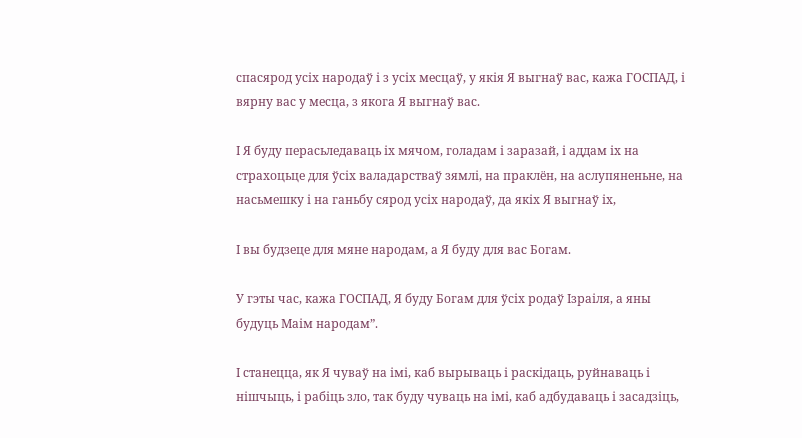спасярод усіх народаў і з усіх месцаў, у якія Я выгнаў вас, кажа ГОСПАД, і вярну вас у месца, з якога Я выгнаў вас.

І Я буду перасьледаваць іх мячом, голадам і заразай, і аддам іх на страхоцьце для ўсіх валадарстваў зямлі, на праклён, на аслупяненьне, на насьмешку і на ганьбу сярод усіх народаў, да якіх Я выгнаў іх,

І вы будзеце для мяне народам, а Я буду для вас Богам.

У гэты час, кажа ГОСПАД, Я буду Богам для ўсіх родаў Ізраіля, а яны будуць Маім народам”.

І станецца, як Я чуваў на імі, каб вырываць і раскідаць, руйнаваць і нішчыць, і рабіць зло, так буду чуваць на імі, каб адбудаваць і засадзіць,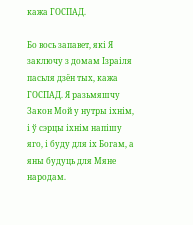кажа ГОСПАД.

Бо вось запавет, які Я заключу з домам Ізраіля пасьля дзён тых, кажа ГОСПАД. Я разьмяшчу Закон Мой у нутры іхнім, і ў сэрцы іхнім напішу яго, і буду для іх Богам, а яны будуць для Мяне народам.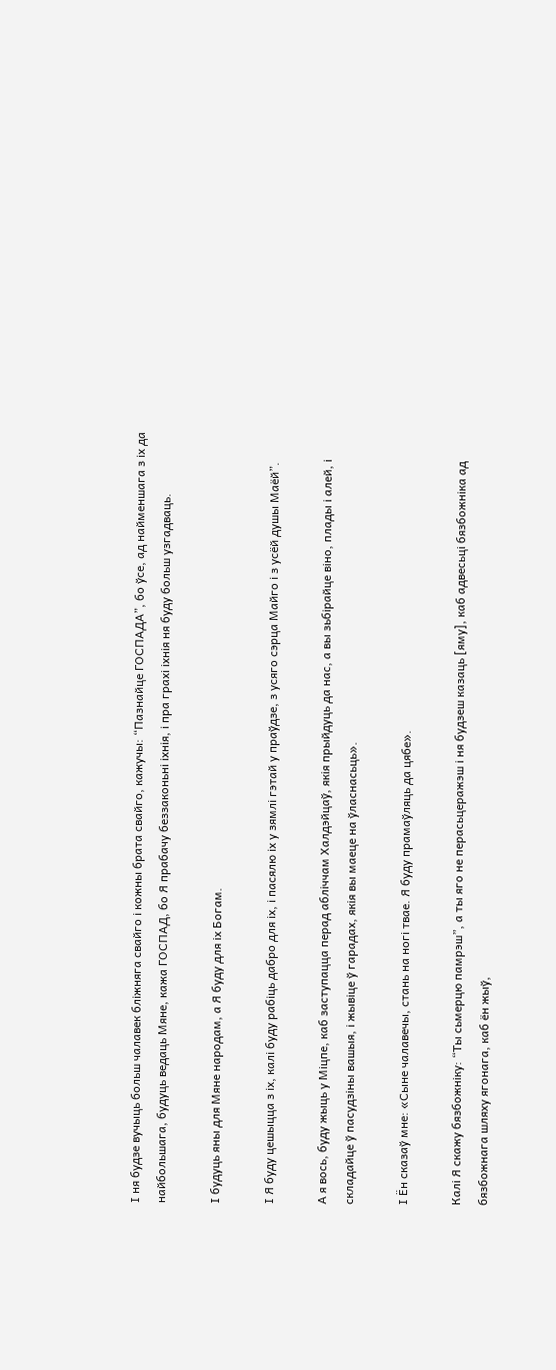І ня будзе вучыць больш чалавек бліжняга свайго і кожны брата свайго, кажучы: “Пазнайце ГОСПАДА”, бо ўсе, ад найменшага з іх да найбольшага, будуць ведаць Мяне, кажа ГОСПАД, бо Я прабачу беззаконьні іхнія, і пра грахі іхнія ня буду больш узгадваць.

І будуць яны для Мяне народам, а Я буду для іх Богам.

І Я буду цешыцца з іх, калі буду рабіць дабро для іх, і пасялю іх у зямлі гэтай у праўдзе, з усяго сэрца Майго і з усёй душы Маёй”.

А я вось, буду жыць у Міцпе, каб заступацца перад абліччам Халдэйцаў, якія прыйдуць да нас, а вы зьбірайце віно, плады і алей, і складайце ў пасудзіны вашыя, і жывіце ў гарадах, якія вы маеце на ўласнасьць».

І Ён сказаў мне: «Сыне чалавечы, стань на ногі твае. Я буду прамаўляць да цябе».

Калі Я скажу бязбожніку: “Ты сьмерцю памрэш”, а ты яго не перасьцеражэш і ня будзеш казаць [яму], каб адвесьці бязбожніка ад бязбожнага шляху ягонага, каб ён жыў,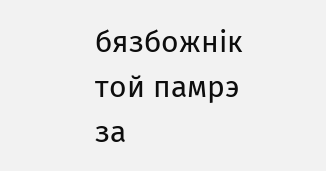бязбожнік той памрэ за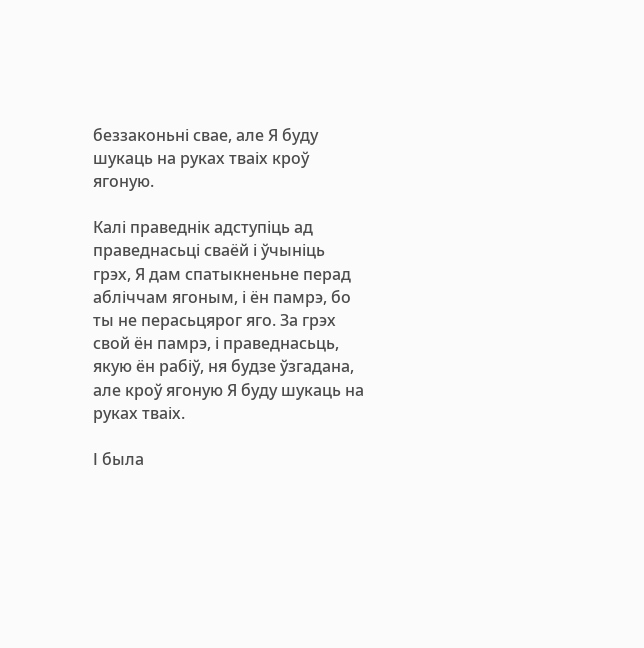беззаконьні свае, але Я буду шукаць на руках тваіх кроў ягоную.

Калі праведнік адступіць ад праведнасьці сваёй і ўчыніць грэх, Я дам спатыкненьне перад абліччам ягоным, і ён памрэ, бо ты не перасьцярог яго. За грэх свой ён памрэ, і праведнасьць, якую ён рабіў, ня будзе ўзгадана, але кроў ягоную Я буду шукаць на руках тваіх.

І была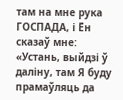там на мне рука ГОСПАДА, і Ён сказаў мне: «Устань, выйдзі ў даліну, там Я буду прамаўляць да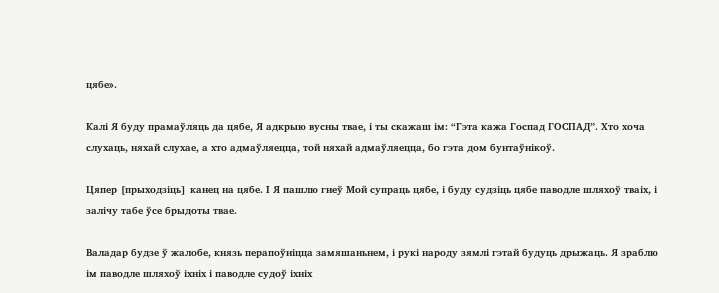цябе».

Калі Я буду прамаўляць да цябе, Я адкрыю вусны твае, і ты скажаш ім: “Гэта кажа Госпад ГОСПАД”. Хто хоча слухаць, няхай слухае, а хто адмаўляецца, той няхай адмаўляецца, бо гэта дом бунтаўнікоў.

Цяпер [прыходзіць] канец на цябе. І Я пашлю гнеў Мой супраць цябе, і буду судзіць цябе паводле шляхоў тваіх, і залічу табе ўсе брыдоты твае.

Валадар будзе ў жалобе, князь перапоўніцца замяшаньнем, і рукі народу зямлі гэтай будуць дрыжаць. Я зраблю ім паводле шляхоў іхніх і паводле судоў іхніх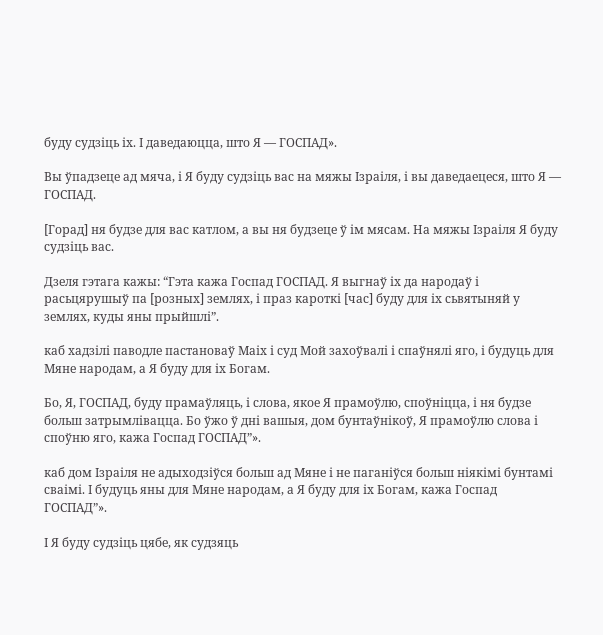буду судзіць іх. І даведаюцца, што Я — ГОСПАД».

Вы ўпадзеце ад мяча, і Я буду судзіць вас на мяжы Ізраіля, і вы даведаецеся, што Я — ГОСПАД.

[Горад] ня будзе для вас катлом, а вы ня будзеце ў ім мясам. На мяжы Ізраіля Я буду судзіць вас.

Дзеля гэтага кажы: “Гэта кажа Госпад ГОСПАД. Я выгнаў іх да народаў і расьцярушыў па [розных] землях, і праз кароткі [час] буду для іх сьвятыняй у землях, куды яны прыйшлі”.

каб хадзілі паводле пастановаў Маіх і суд Мой захоўвалі і спаўнялі яго, і будуць для Мяне народам, а Я буду для іх Богам.

Бо, Я, ГОСПАД, буду прамаўляць, і слова, якое Я прамоўлю, споўніцца, і ня будзе больш затрымлівацца. Бо ўжо ў дні вашыя, дом бунтаўнікоў, Я прамоўлю слова і споўню яго, кажа Госпад ГОСПАД”».

каб дом Ізраіля не адыходзіўся больш ад Мяне і не паганіўся больш ніякімі бунтамі сваімі. І будуць яны для Мяне народам, а Я буду для іх Богам, кажа Госпад ГОСПАД”».

І Я буду судзіць цябе, як судзяць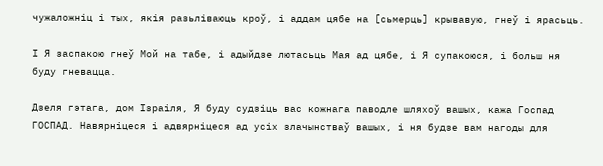чужаложніц і тых, якія разьліваюць кроў, і аддам цябе на [сьмерць] крывавую, гнеў і ярасьць.

І Я заспакою гнеў Мой на табе, і адыйдзе лютасьць Мая ад цябе, і Я супакоюся, і больш ня буду гневацца.

Дзеля гэтага, дом Ізраіля, Я буду судзіць вас кожнага паводле шляхоў вашых, кажа Госпад ГОСПАД. Навярніцеся і адвярніцеся ад усіх злачынстваў вашых, і ня будзе вам нагоды для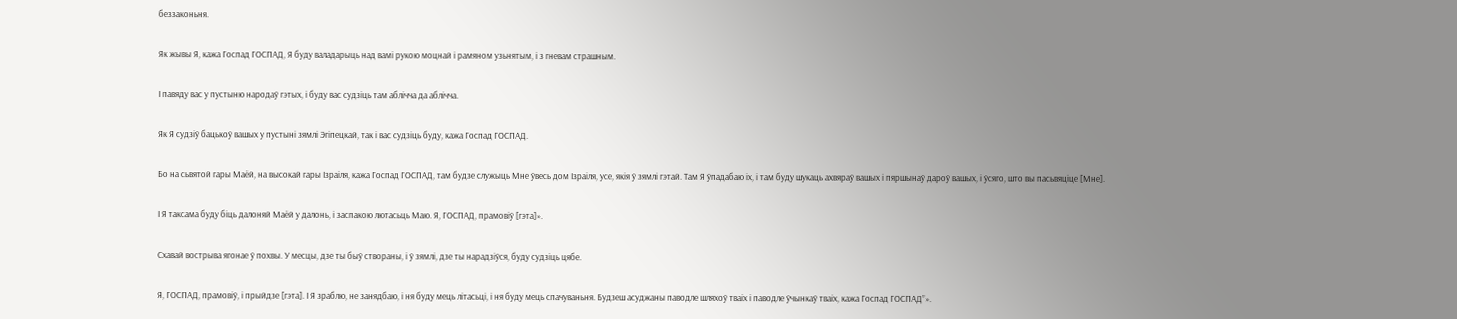беззаконьня.

Як жывы Я, кажа Госпад ГОСПАД, Я буду валадарыць над вамі рукою моцнай і рамяном узьнятым, і з гневам страшным.

І павяду вас у пустыню народаў гэтых, і буду вас судзіць там аблічча да аблічча.

Як Я судзіў бацькоў вашых у пустыні зямлі Эгіпецкай, так і вас судзіць буду, кажа Госпад ГОСПАД.

Бо на сьвятой гары Маёй, на высокай гары Ізраіля, кажа Госпад ГОСПАД, там будзе служыць Мне ўвесь дом Ізраіля, усе, якія ў зямлі гэтай. Там Я ўпадабаю іх, і там буду шукаць ахвяраў вашых і пяршынаў дароў вашых, і ўсяго, што вы пасьвяціце [Мне].

І Я таксама буду біць далоняй Маёй у далонь, і заспакою лютасьць Маю. Я, ГОСПАД, прамовіў [гэта]».

Схавай вострыва ягонае ў похвы. У месцы, дзе ты быў створаны, і ў зямлі, дзе ты нарадзіўся, буду судзіць цябе.

Я, ГОСПАД, прамовіў, і прыйдзе [гэта]. І Я зраблю, не занядбаю, і ня буду мець літасьці, і ня буду мець спачуваньня. Будзеш асуджаны паводле шляхоў тваіх і паводле ўчынкаў тваіх, кажа Госпад ГОСПАД”».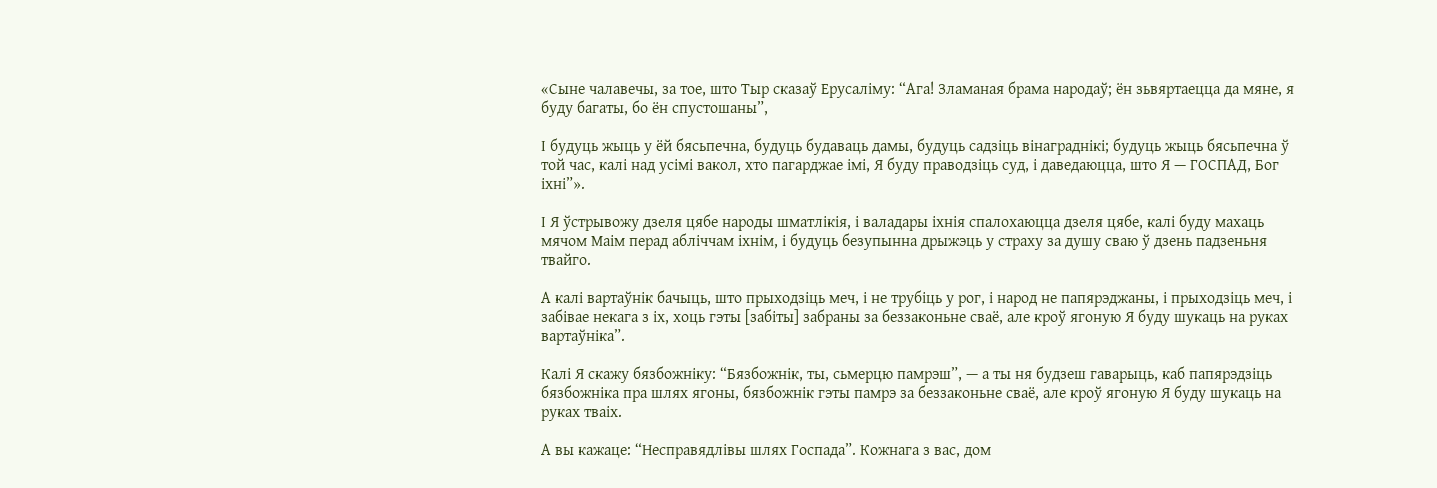«Сыне чалавечы, за тое, што Тыр сказаў Ерусаліму: “Ага! Зламаная брама народаў; ён зьвяртаецца да мяне, я буду багаты, бо ён спустошаны”,

І будуць жыць у ёй бясьпечна, будуць будаваць дамы, будуць садзіць вінаграднікі; будуць жыць бясьпечна ў той час, калі над усімі вакол, хто пагарджае імі, Я буду праводзіць суд, і даведаюцца, што Я — ГОСПАД, Бог іхні”».

І Я ўстрывожу дзеля цябе народы шматлікія, і валадары іхнія спалохаюцца дзеля цябе, калі буду махаць мячом Маім перад абліччам іхнім, і будуць безупынна дрыжэць у страху за душу сваю ў дзень падзеньня твайго.

А калі вартаўнік бачыць, што прыходзіць меч, і не трубіць у рог, і народ не папярэджаны, і прыходзіць меч, і забівае некага з іх, хоць гэты [забіты] забраны за беззаконьне сваё, але кроў ягоную Я буду шукаць на руках вартаўніка”.

Калі Я скажу бязбожніку: “Бязбожнік, ты, сьмерцю памрэш”, — а ты ня будзеш гаварыць, каб папярэдзіць бязбожніка пра шлях ягоны, бязбожнік гэты памрэ за беззаконьне сваё, але кроў ягоную Я буду шукаць на руках тваіх.

А вы кажаце: “Несправядлівы шлях Госпада”. Кожнага з вас, дом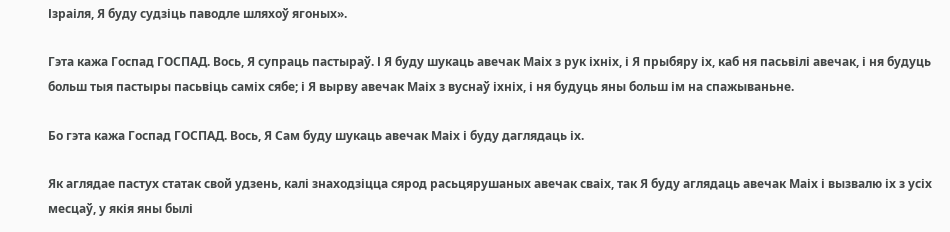Ізраіля, Я буду судзіць паводле шляхоў ягоных».

Гэта кажа Госпад ГОСПАД. Вось, Я супраць пастыраў. І Я буду шукаць авечак Маіх з рук іхніх, і Я прыбяру іх, каб ня пасьвілі авечак, і ня будуць больш тыя пастыры пасьвіць саміх сябе; і Я вырву авечак Маіх з вуснаў іхніх, і ня будуць яны больш ім на спажываньне.

Бо гэта кажа Госпад ГОСПАД. Вось, Я Сам буду шукаць авечак Маіх і буду даглядаць іх.

Як аглядае пастух статак свой удзень, калі знаходзіцца сярод расьцярушаных авечак сваіх, так Я буду аглядаць авечак Маіх і вызвалю іх з усіх месцаў, у якія яны былі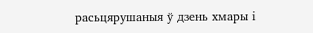расьцярушаныя ў дзень хмары і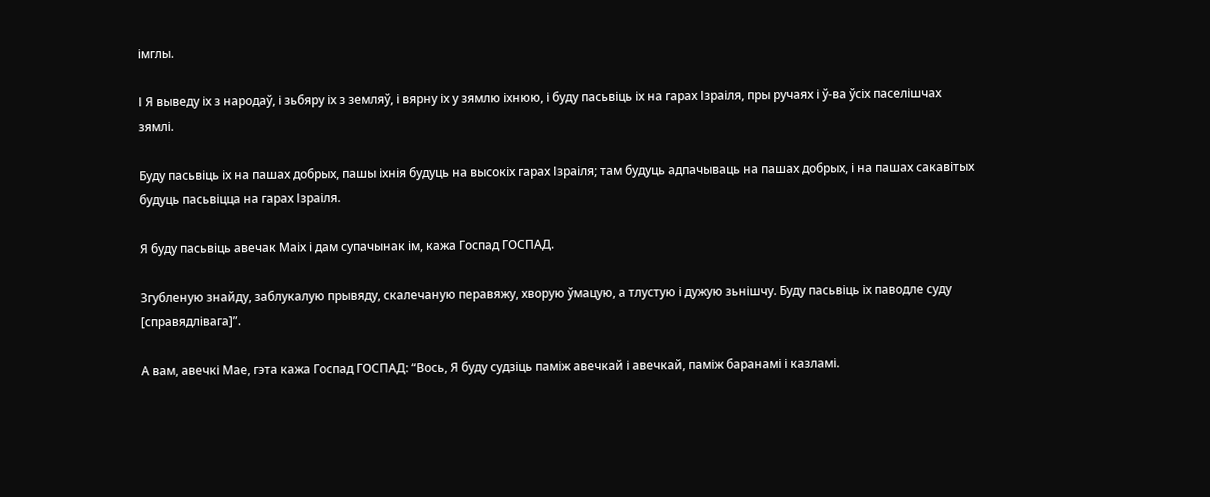імглы.

І Я выведу іх з народаў, і зьбяру іх з земляў, і вярну іх у зямлю іхнюю, і буду пасьвіць іх на гарах Ізраіля, пры ручаях і ў-ва ўсіх паселішчах зямлі.

Буду пасьвіць іх на пашах добрых, пашы іхнія будуць на высокіх гарах Ізраіля; там будуць адпачываць на пашах добрых, і на пашах сакавітых будуць пасьвіцца на гарах Ізраіля.

Я буду пасьвіць авечак Маіх і дам супачынак ім, кажа Госпад ГОСПАД.

Згубленую знайду, заблукалую прывяду, скалечаную перавяжу, хворую ўмацую, а тлустую і дужую зьнішчу. Буду пасьвіць іх паводле суду [справядлівага]”.

А вам, авечкі Мае, гэта кажа Госпад ГОСПАД: “Вось, Я буду судзіць паміж авечкай і авечкай, паміж баранамі і казламі.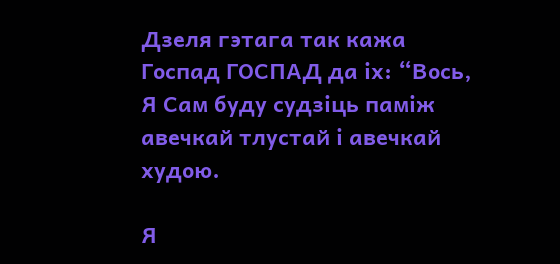Дзеля гэтага так кажа Госпад ГОСПАД да іх: “Вось, Я Сам буду судзіць паміж авечкай тлустай і авечкай худою.

Я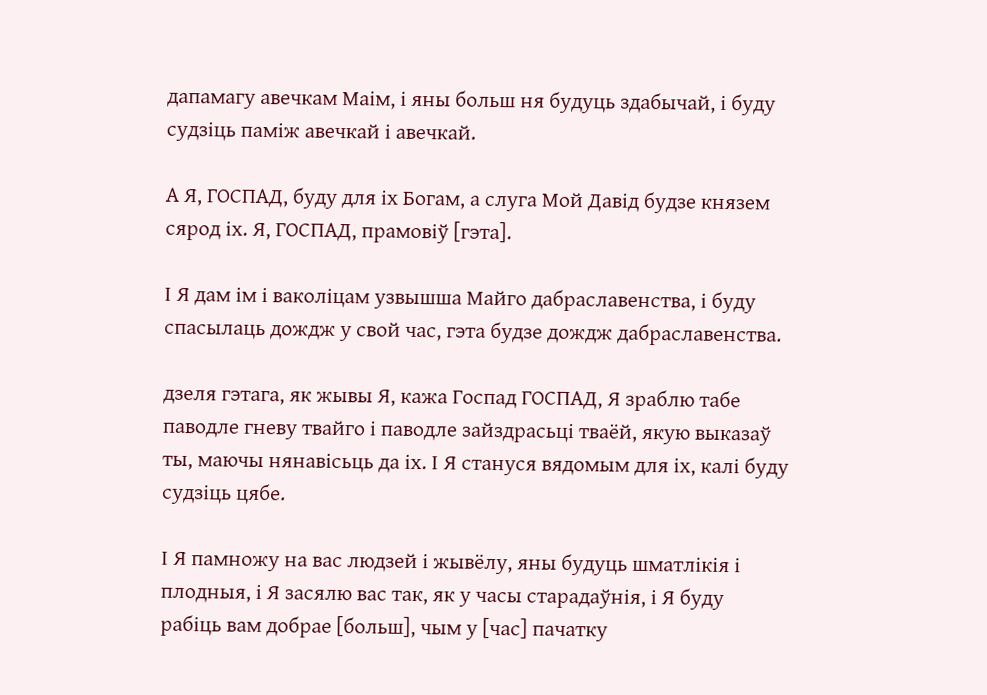дапамагу авечкам Маім, і яны больш ня будуць здабычай, і буду судзіць паміж авечкай і авечкай.

А Я, ГОСПАД, буду для іх Богам, а слуга Мой Давід будзе князем сярод іх. Я, ГОСПАД, прамовіў [гэта].

І Я дам ім і ваколіцам узвышша Майго дабраславенства, і буду спасылаць дождж у свой час, гэта будзе дождж дабраславенства.

дзеля гэтага, як жывы Я, кажа Госпад ГОСПАД, Я зраблю табе паводле гневу твайго і паводле зайздрасьці тваёй, якую выказаў ты, маючы нянавісьць да іх. І Я стануся вядомым для іх, калі буду судзіць цябе.

І Я памножу на вас людзей і жывёлу, яны будуць шматлікія і плодныя, і Я засялю вас так, як у часы старадаўнія, і Я буду рабіць вам добрае [больш], чым у [час] пачатку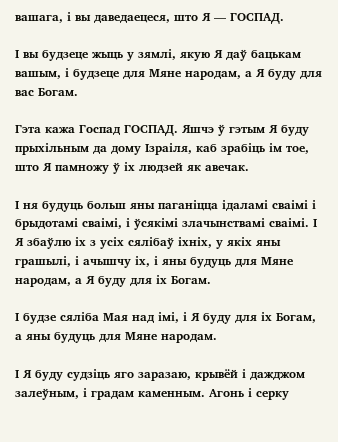вашага, і вы даведаецеся, што Я — ГОСПАД.

І вы будзеце жыць у зямлі, якую Я даў бацькам вашым, і будзеце для Мяне народам, а Я буду для вас Богам.

Гэта кажа Госпад ГОСПАД. Яшчэ ў гэтым Я буду прыхільным да дому Ізраіля, каб зрабіць ім тое, што Я памножу ў іх людзей як авечак.

І ня будуць больш яны паганіцца ідаламі сваімі і брыдотамі сваімі, і ўсякімі злачынствамі сваімі. І Я збаўлю іх з усіх сялібаў іхніх, у якіх яны грашылі, і ачышчу іх, і яны будуць для Мяне народам, а Я буду для іх Богам.

І будзе сяліба Мая над імі, і Я буду для іх Богам, а яны будуць для Мяне народам.

І Я буду судзіць яго заразаю, крывёй і дажджом залеўным, і градам каменным. Агонь і серку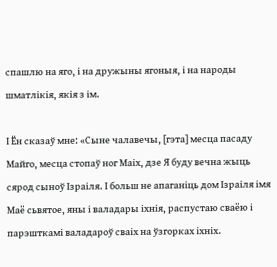спашлю на яго, і на дружыны ягоныя, і на народы шматлікія, якія з ім.

І Ён сказаў мне: «Сыне чалавечы, [гэта] месца пасаду Майго, месца стопаў ног Маіх, дзе Я буду вечна жыць сярод сыноў Ізраіля. І больш не апаганіць дом Ізраіля імя Маё сьвятое, яны і валадары іхнія, распустаю сваёю і парэшткамі валадароў сваіх на ўзгорках іхніх.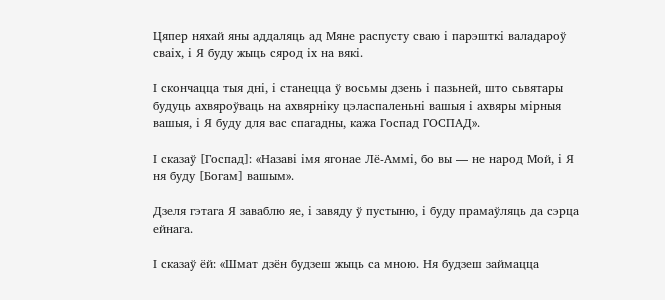Цяпер няхай яны аддаляць ад Мяне распусту сваю і парэшткі валадароў сваіх, і Я буду жыць сярод іх на вякі.

І скончацца тыя дні, і станецца ў восьмы дзень і пазьней, што сьвятары будуць ахвяроўваць на ахвярніку цэласпаленьні вашыя і ахвяры мірныя вашыя, і Я буду для вас спагадны, кажа Госпад ГОСПАД».

І сказаў [Госпад]: «Назаві імя ягонае Лё-Аммі, бо вы — не народ Мой, і Я ня буду [Богам] вашым».

Дзеля гэтага Я заваблю яе, і завяду ў пустыню, і буду прамаўляць да сэрца ейнага.

І сказаў ёй: «Шмат дзён будзеш жыць са мною. Ня будзеш займацца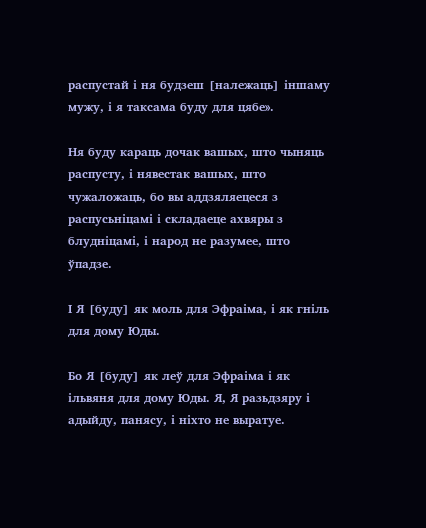распустай і ня будзеш [належаць] іншаму мужу, і я таксама буду для цябе».

Ня буду караць дочак вашых, што чыняць распусту, і нявестак вашых, што чужаложаць, бо вы аддзяляецеся з распусьніцамі і складаеце ахвяры з блудніцамі, і народ не разумее, што ўпадзе.

І Я [буду] як моль для Эфраіма, і як гніль для дому Юды.

Бо Я [буду] як леў для Эфраіма і як ільвяня для дому Юды. Я, Я разьдзяру і адыйду, панясу, і ніхто не выратуе.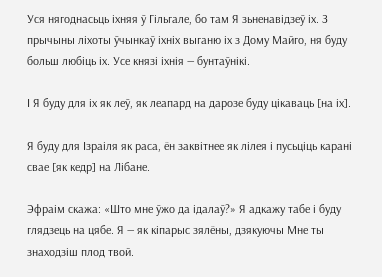Уся нягоднасьць іхняя ў Гільгале, бо там Я зьненавідзеў іх. З прычыны ліхоты ўчынкаў іхніх выганю іх з Дому Майго, ня буду больш любіць іх. Усе князі іхнія — бунтаўнікі.

І Я буду для іх як леў, як леапард на дарозе буду цікаваць [на іх].

Я буду для Ізраіля як раса, ён заквітнее як лілея і пусьціць карані свае [як кедр] на Лібане.

Эфраім скажа: «Што мне ўжо да ідалаў?» Я адкажу табе і буду глядзець на цябе. Я — як кіпарыс зялёны, дзякуючы Мне ты знаходзіш плод твой.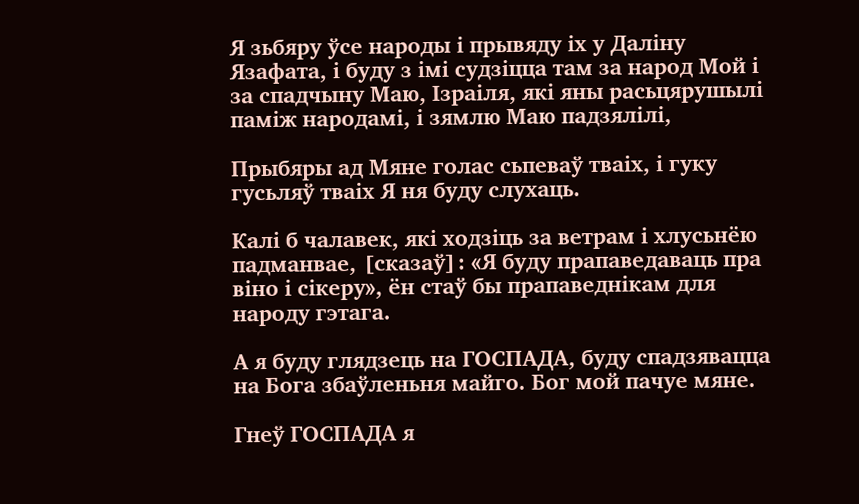Я зьбяру ўсе народы і прывяду іх у Даліну Язафата, і буду з імі судзіцца там за народ Мой і за спадчыну Маю, Ізраіля, які яны расьцярушылі паміж народамі, і зямлю Маю падзялілі,

Прыбяры ад Мяне голас сьпеваў тваіх, і гуку гусьляў тваіх Я ня буду слухаць.

Калі б чалавек, які ходзіць за ветрам і хлусьнёю падманвае, [сказаў]: «Я буду прапаведаваць пра віно і сікеру», ён стаў бы прапаведнікам для народу гэтага.

А я буду глядзець на ГОСПАДА, буду спадзявацца на Бога збаўленьня майго. Бог мой пачуе мяне.

Гнеў ГОСПАДА я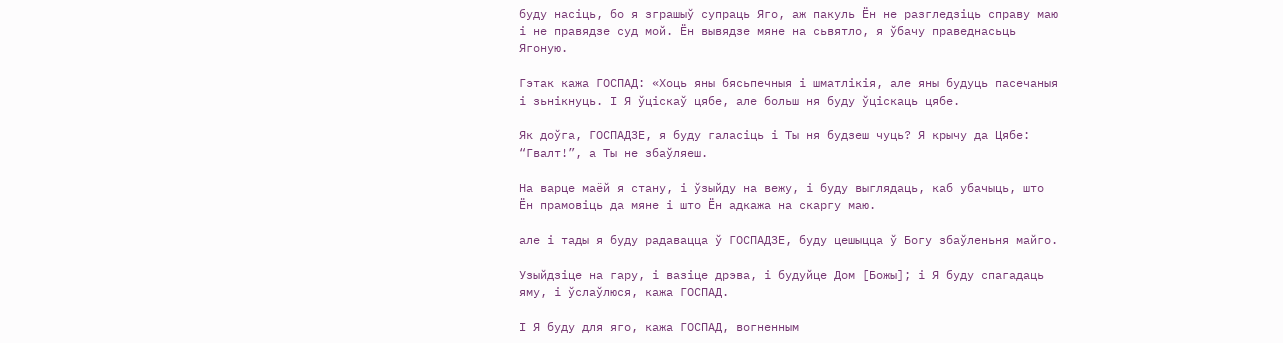буду насіць, бо я зграшыў супраць Яго, аж пакуль Ён не разгледзіць справу маю і не правядзе суд мой. Ён вывядзе мяне на сьвятло, я ўбачу праведнасьць Ягоную.

Гэтак кажа ГОСПАД: «Хоць яны бясьпечныя і шматлікія, але яны будуць пасечаныя і зьнікнуць. І Я ўціскаў цябе, але больш ня буду ўціскаць цябе.

Як доўга, ГОСПАДЗЕ, я буду галасіць і Ты ня будзеш чуць? Я крычу да Цябе: “Гвалт!”, а Ты не збаўляеш.

На варце маёй я стану, і ўзыйду на вежу, і буду выглядаць, каб убачыць, што Ён прамовіць да мяне і што Ён адкажа на скаргу маю.

але і тады я буду радавацца ў ГОСПАДЗЕ, буду цешыцца ў Богу збаўленьня майго.

Узыйдзіце на гару, і вазіце дрэва, і будуйце Дом [Божы]; і Я буду спагадаць яму, і ўслаўлюся, кажа ГОСПАД.

І Я буду для яго, кажа ГОСПАД, вогненным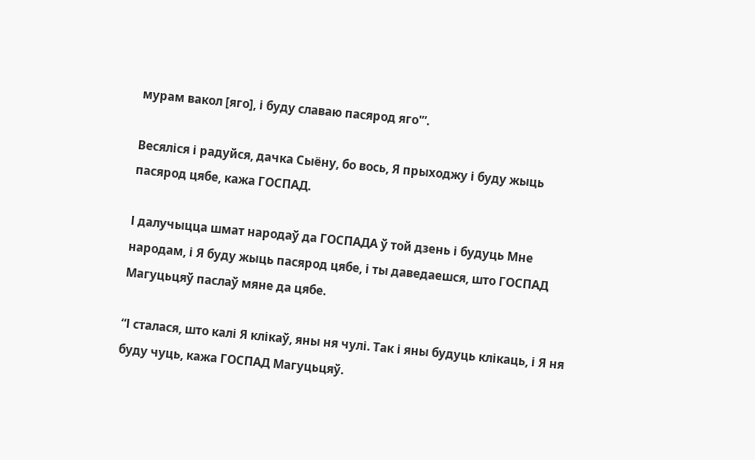мурам вакол [яго], і буду славаю пасярод яго'”.

Весяліся і радуйся, дачка Сыёну, бо вось, Я прыходжу і буду жыць пасярод цябе, кажа ГОСПАД.

І далучыцца шмат народаў да ГОСПАДА ў той дзень і будуць Мне народам, і Я буду жыць пасярод цябе, і ты даведаешся, што ГОСПАД Магуцьцяў паслаў мяне да цябе.

“І сталася, што калі Я клікаў, яны ня чулі. Так і яны будуць клікаць, і Я ня буду чуць, кажа ГОСПАД Магуцьцяў.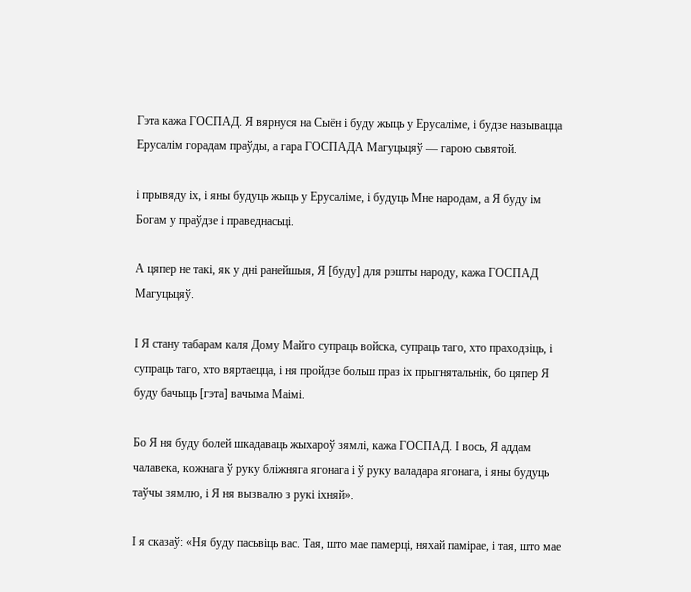Гэта кажа ГОСПАД. Я вярнуся на Сыён і буду жыць у Ерусаліме, і будзе называцца Ерусалім горадам праўды, а гара ГОСПАДА Магуцьцяў — гарою сьвятой.

і прывяду іх, і яны будуць жыць у Ерусаліме, і будуць Мне народам, а Я буду ім Богам у праўдзе і праведнасьці.

А цяпер не такі, як у дні ранейшыя, Я [буду] для рэшты народу, кажа ГОСПАД Магуцьцяў.

І Я стану табарам каля Дому Майго супраць войска, супраць таго, хто праходзіць, і супраць таго, хто вяртаецца, і ня пройдзе больш праз іх прыгнятальнік, бо цяпер Я буду бачыць [гэта] вачыма Маімі.

Бо Я ня буду болей шкадаваць жыхароў зямлі, кажа ГОСПАД. І вось, Я аддам чалавека, кожнага ў руку бліжняга ягонага і ў руку валадара ягонага, і яны будуць таўчы зямлю, і Я ня вызвалю з рукі іхняй».

І я сказаў: «Ня буду пасьвіць вас. Тая, што мае памерці, няхай памірае, і тая, што мае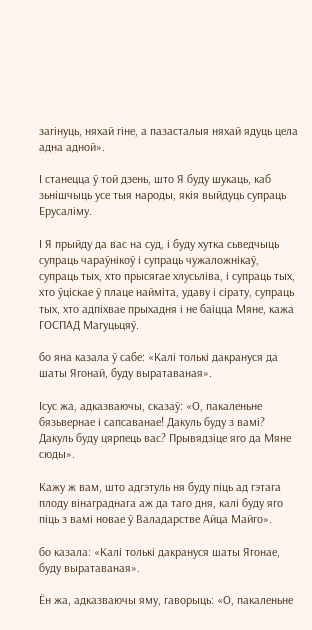загінуць, няхай гіне, а пазасталыя няхай ядуць цела адна адной».

І станецца ў той дзень, што Я буду шукаць, каб зьнішчыць усе тыя народы, якія выйдуць супраць Ерусаліму.

І Я прыйду да вас на суд, і буду хутка сьведчыць супраць чараўнікоў і супраць чужаложнікаў, супраць тых, хто прысягае хлусьліва, і супраць тых, хто ўціскае ў плаце найміта, удаву і сірату, супраць тых, хто адпіхвае прыхадня і не баіцца Мяне, кажа ГОСПАД Магуцьцяў.

бо яна казала ў сабе: «Калі толькі дакрануся да шаты Ягонай, буду выратаваная».

Ісус жа, адказваючы, сказаў: «О, пакаленьне бязьвернае і сапсаванае! Дакуль буду з вамі? Дакуль буду цярпець вас? Прывядзіце яго да Мяне сюды».

Кажу ж вам, што адгэтуль ня буду піць ад гэтага плоду вінаграднага аж да таго дня, калі буду яго піць з вамі новае ў Валадарстве Айца Майго».

бо казала: «Калі толькі дакрануся шаты Ягонае, буду выратаваная».

Ён жа, адказваючы яму, гаворыць: «О, пакаленьне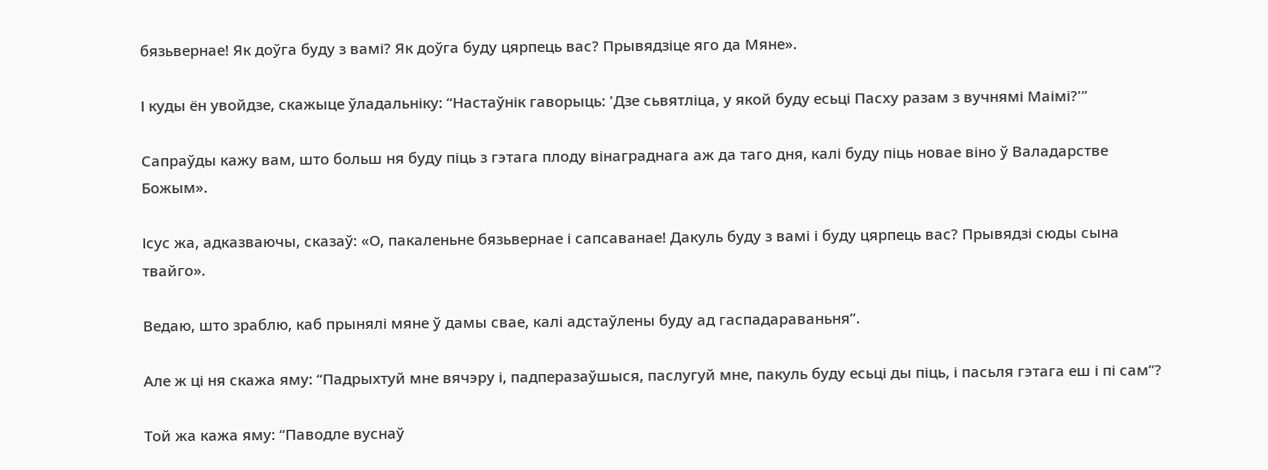бязьвернае! Як доўга буду з вамі? Як доўга буду цярпець вас? Прывядзіце яго да Мяне».

І куды ён увойдзе, скажыце ўладальніку: “Настаўнік гаворыць: 'Дзе сьвятліца, у якой буду есьці Пасху разам з вучнямі Маімі?'”

Сапраўды кажу вам, што больш ня буду піць з гэтага плоду вінаграднага аж да таго дня, калі буду піць новае віно ў Валадарстве Божым».

Ісус жа, адказваючы, сказаў: «О, пакаленьне бязьвернае і сапсаванае! Дакуль буду з вамі і буду цярпець вас? Прывядзі сюды сына твайго».

Ведаю, што зраблю, каб прынялі мяне ў дамы свае, калі адстаўлены буду ад гаспадараваньня”.

Але ж ці ня скажа яму: “Падрыхтуй мне вячэру і, падперазаўшыся, паслугуй мне, пакуль буду есьці ды піць, і пасьля гэтага еш і пі сам”?

Той жа кажа яму: “Паводле вуснаў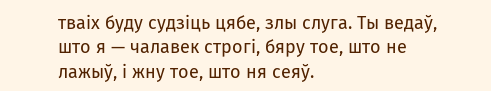тваіх буду судзіць цябе, злы слуга. Ты ведаў, што я — чалавек строгі, бяру тое, што не лажыў, і жну тое, што ня сеяў.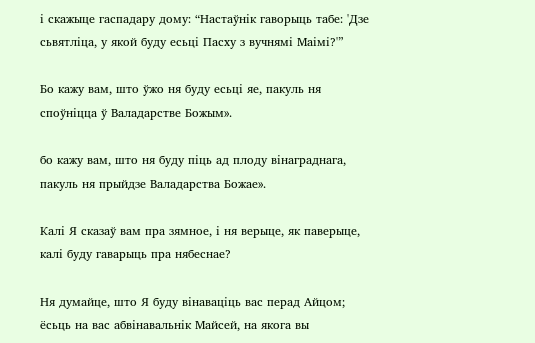і скажыце гаспадару дому: “Настаўнік гаворыць табе: 'Дзе сьвятліца, у якой буду есьці Пасху з вучнямі Маімі?'”

Бо кажу вам, што ўжо ня буду есьці яе, пакуль ня споўніцца ў Валадарстве Божым».

бо кажу вам, што ня буду піць ад плоду вінаграднага, пакуль ня прыйдзе Валадарства Божае».

Калі Я сказаў вам пра зямное, і ня верыце, як паверыце, калі буду гаварыць пра нябеснае?

Ня думайце, што Я буду вінаваціць вас перад Айцом; ёсьць на вас абвінавальнік Майсей, на якога вы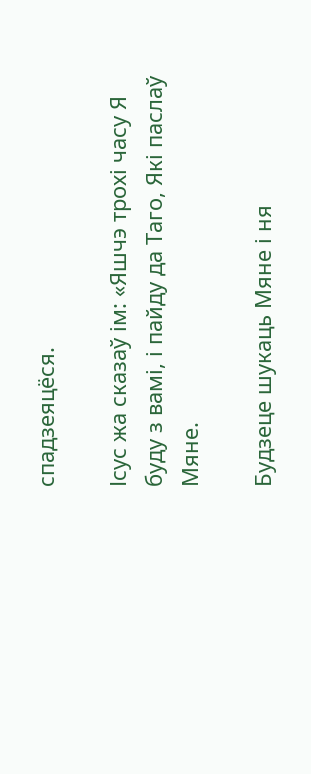спадзеяцёся.

Ісус жа сказаў ім: «Яшчэ трохі часу Я буду з вамі, і пайду да Таго, Які паслаў Мяне.

Будзеце шукаць Мяне і ня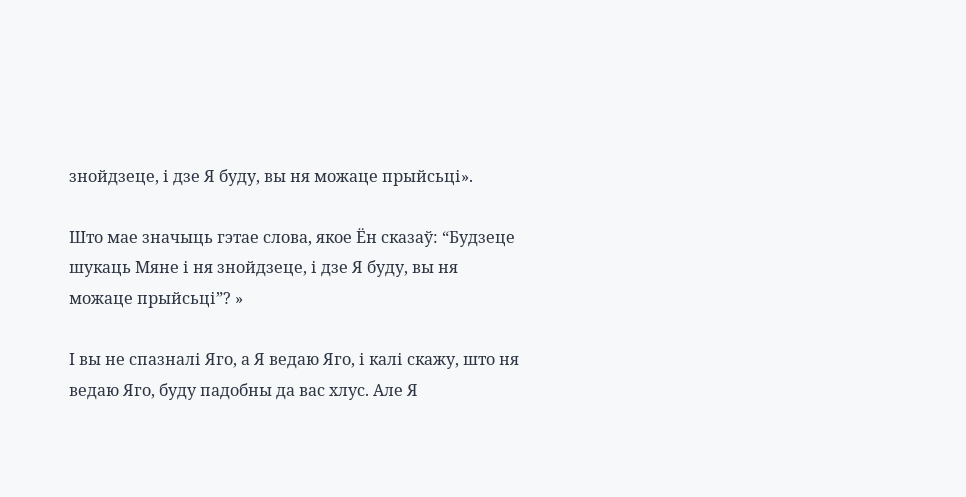знойдзеце, і дзе Я буду, вы ня можаце прыйсьці».

Што мае значыць гэтае слова, якое Ён сказаў: “Будзеце шукаць Мяне і ня знойдзеце, і дзе Я буду, вы ня можаце прыйсьці”? »

І вы не спазналі Яго, а Я ведаю Яго, і калі скажу, што ня ведаю Яго, буду падобны да вас хлус. Але Я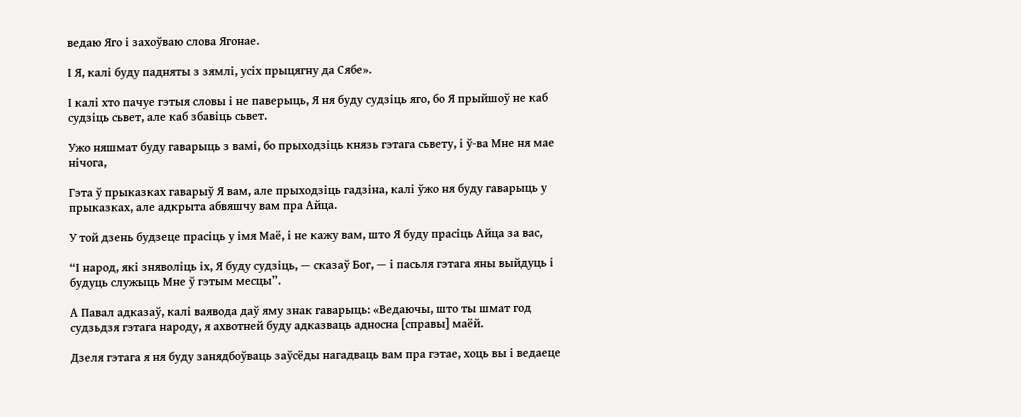ведаю Яго і захоўваю слова Ягонае.

І Я, калі буду падняты з зямлі, усіх прыцягну да Сябе».

І калі хто пачуе гэтыя словы і не паверыць, Я ня буду судзіць яго, бо Я прыйшоў не каб судзіць сьвет, але каб збавіць сьвет.

Ужо няшмат буду гаварыць з вамі, бо прыходзіць князь гэтага сьвету, і ў-ва Мне ня мае нічога,

Гэта ў прыказках гаварыў Я вам, але прыходзіць гадзіна, калі ўжо ня буду гаварыць у прыказках, але адкрыта абвяшчу вам пра Айца.

У той дзень будзеце прасіць у імя Маё, і не кажу вам, што Я буду прасіць Айца за вас,

“І народ, які зняволіць іх, Я буду судзіць, — сказаў Бог, — і пасьля гэтага яны выйдуць і будуць служыць Мне ў гэтым месцы”.

А Павал адказаў, калі ваявода даў яму знак гаварыць: «Ведаючы, што ты шмат год судзьдзя гэтага народу, я ахвотней буду адказваць адносна [справы] маёй.

Дзеля гэтага я ня буду занядбоўваць заўсёды нагадваць вам пра гэтае, хоць вы і ведаеце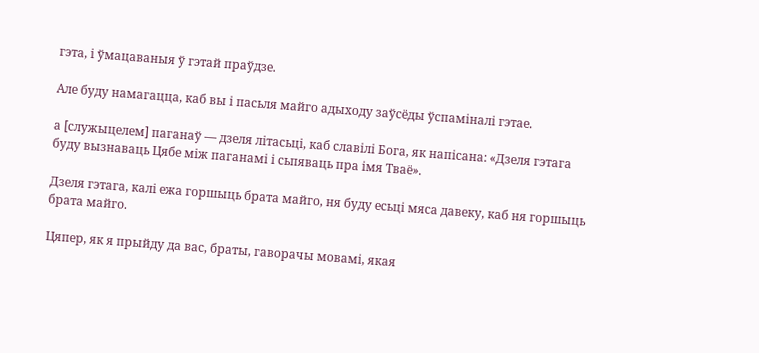гэта, і ўмацаваныя ў гэтай праўдзе.

Але буду намагацца, каб вы і пасьля майго адыходу заўсёды ўспаміналі гэтае.

а [служыцелем] паганаў — дзеля літасьці, каб славілі Бога, як напісана: «Дзеля гэтага буду вызнаваць Цябе між паганамі і сьпяваць пра імя Тваё».

Дзеля гэтага, калі ежа горшыць брата майго, ня буду есьці мяса давеку, каб ня горшыць брата майго.

Цяпер, як я прыйду да вас, браты, гаворачы мовамі, якая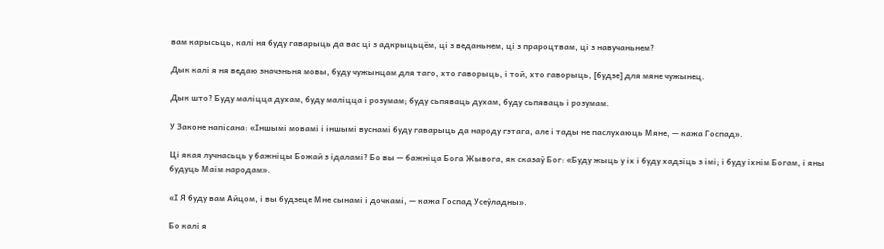вам карысьць, калі ня буду гаварыць да вас ці з адкрыцьцём, ці з веданьнем, ці з прароцтвам, ці з навучаньнем?

Дык калі я ня ведаю значэньня мовы, буду чужынцам для таго, хто гаворыць, і той, хто гаворыць, [будзе] для мяне чужынец.

Дык што? Буду маліцца духам, буду маліцца і розумам; буду сьпяваць духам, буду сьпяваць і розумам.

У Законе напісана: «Іншымі мовамі і іншымі вуснамі буду гаварыць да народу гэтага, але і тады не паслухаюць Мяне, — кажа Госпад».

Ці якая лучнасьць у бажніцы Божай з ідаламі? Бо вы — бажніца Бога Жывога, як сказаў Бог: «Буду жыць у іх і буду хадзіць з імі; і буду іхнім Богам, і яны будуць Маім народам».

«І Я буду вам Айцом, і вы будзеце Мне сынамі і дочкамі, — кажа Госпад Усеўладны».

Бо калі я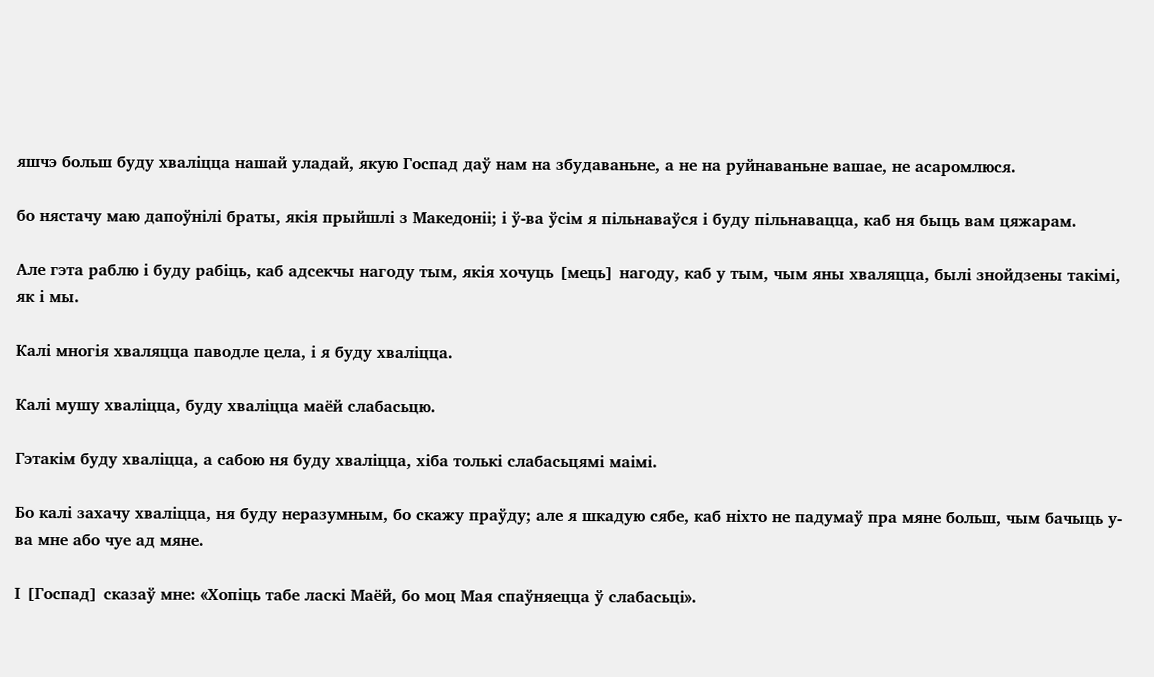яшчэ больш буду хваліцца нашай уладай, якую Госпад даў нам на збудаваньне, а не на руйнаваньне вашае, не асаромлюся.

бо нястачу маю дапоўнілі браты, якія прыйшлі з Македоніі; і ў-ва ўсім я пільнаваўся і буду пільнавацца, каб ня быць вам цяжарам.

Але гэта раблю і буду рабіць, каб адсекчы нагоду тым, якія хочуць [мець] нагоду, каб у тым, чым яны хваляцца, былі знойдзены такімі, як і мы.

Калі многія хваляцца паводле цела, і я буду хваліцца.

Калі мушу хваліцца, буду хваліцца маёй слабасьцю.

Гэтакім буду хваліцца, а сабою ня буду хваліцца, хіба толькі слабасьцямі маімі.

Бо калі захачу хваліцца, ня буду неразумным, бо скажу праўду; але я шкадую сябе, каб ніхто не падумаў пра мяне больш, чым бачыць у-ва мне або чуе ад мяне.

І [Госпад] сказаў мне: «Хопіць табе ласкі Маёй, бо моц Мая спаўняецца ў слабасьці».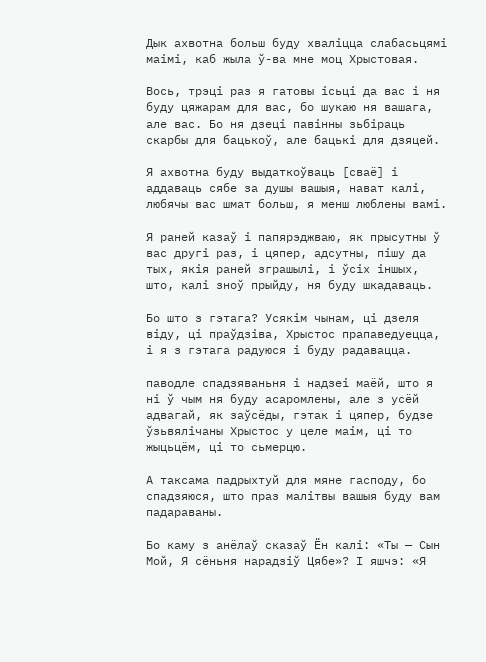Дык ахвотна больш буду хваліцца слабасьцямі маімі, каб жыла ў-ва мне моц Хрыстовая.

Вось, трэці раз я гатовы ісьці да вас і ня буду цяжарам для вас, бо шукаю ня вашага, але вас. Бо ня дзеці павінны зьбіраць скарбы для бацькоў, але бацькі для дзяцей.

Я ахвотна буду выдаткоўваць [сваё] і аддаваць сябе за душы вашыя, нават калі, любячы вас шмат больш, я менш люблены вамі.

Я раней казаў і папярэджваю, як прысутны ў вас другі раз, і цяпер, адсутны, пішу да тых, якія раней зграшылі, і ўсіх іншых, што, калі зноў прыйду, ня буду шкадаваць.

Бо што з гэтага? Усякім чынам, ці дзеля віду, ці праўдзіва, Хрыстос прапаведуецца, і я з гэтага радуюся і буду радавацца.

паводле спадзяваньня і надзеі маёй, што я ні ў чым ня буду асаромлены, але з усёй адвагай, як заўсёды, гэтак і цяпер, будзе ўзьвялічаны Хрыстос у целе маім, ці то жыцьцём, ці то сьмерцю.

А таксама падрыхтуй для мяне гасподу, бо спадзяюся, што праз малітвы вашыя буду вам падараваны.

Бо каму з анёлаў сказаў Ён калі: «Ты — Сын Мой, Я сёньня нарадзіў Цябе»? І яшчэ: «Я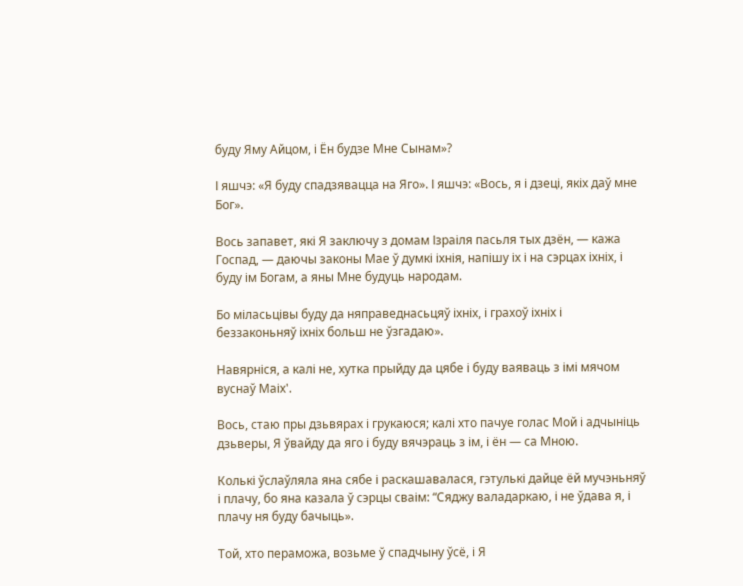буду Яму Айцом, і Ён будзе Мне Сынам»?

І яшчэ: «Я буду спадзявацца на Яго». І яшчэ: «Вось, я і дзеці, якіх даў мне Бог».

Вось запавет, які Я заключу з домам Ізраіля пасьля тых дзён, — кажа Госпад, — даючы законы Мае ў думкі іхнія, напішу іх і на сэрцах іхніх, і буду ім Богам, а яны Мне будуць народам.

Бо міласьцівы буду да няправеднасьцяў іхніх, і грахоў іхніх і беззаконьняў іхніх больш не ўзгадаю».

Навярніся, а калі не, хутка прыйду да цябе і буду ваяваць з імі мячом вуснаў Маіх'.

Вось, стаю пры дзьвярах і грукаюся; калі хто пачуе голас Мой і адчыніць дзьверы, Я ўвайду да яго і буду вячэраць з ім, і ён — са Мною.

Колькі ўслаўляла яна сябе і раскашавалася, гэтулькі дайце ёй мучэньняў і плачу, бо яна казала ў сэрцы сваім: “Сяджу валадаркаю, і не ўдава я, і плачу ня буду бачыць».

Той, хто пераможа, возьме ў спадчыну ўсё, і Я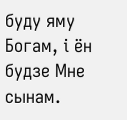буду яму Богам, і ён будзе Мне сынам.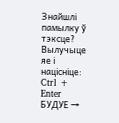Знайшлі памылку ў тэксце? Вылучыце яе і націсніце: Ctrl + Enter
БУДУЕ →